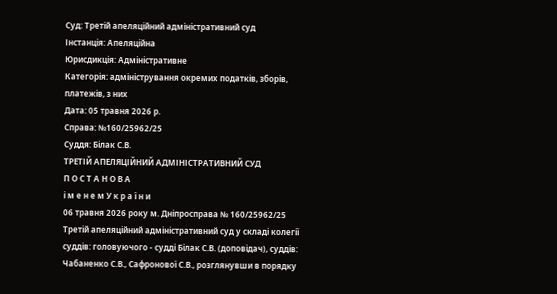Суд: Третій апеляційний адміністративний суд
Інстанція: Апеляційна
Юрисдикція: Адміністративне
Категорія: адміністрування окремих податків, зборів, платежів, з них
Дата: 05 травня 2026 р.
Справа: №160/25962/25
Суддя: Білак С.В.
ТРЕТІЙ АПЕЛЯЦІЙНИЙ АДМІНІСТРАТИВНИЙ СУД
П О С Т А Н О В А
і м е н е м У к р а ї н и
06 травня 2026 року м. Дніпросправа № 160/25962/25
Третій апеляційний адміністративний суд у складі колегії суддів: головуючого - судді Білак С.В. (доповідач), суддів: Чабаненко С.В., Сафронової С.В., розглянувши в порядку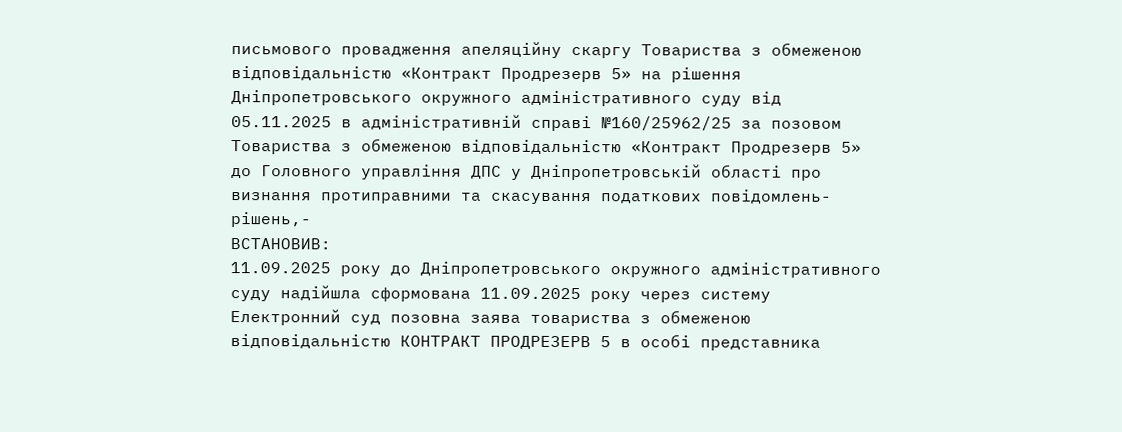письмового провадження апеляційну скаргу Товариства з обмеженою відповідальністю «Контракт Продрезерв 5» на рішення Дніпропетровського окружного адміністративного суду від 05.11.2025 в адміністративній справі №160/25962/25 за позовом Товариства з обмеженою відповідальністю «Контракт Продрезерв 5» до Головного управління ДПС у Дніпропетровській області про визнання протиправними та скасування податкових повідомлень-рішень,-
ВСТАНОВИВ:
11.09.2025 року до Дніпропетровського окружного адміністративного суду надійшла сформована 11.09.2025 року через систему Електронний суд позовна заява товариства з обмеженою відповідальністю КОНТРАКТ ПРОДРЕЗЕРВ 5 в особі представника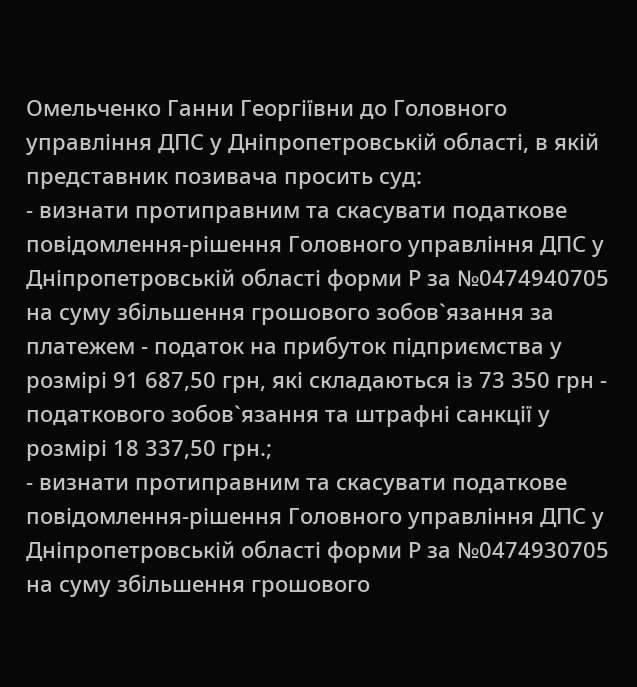Омельченко Ганни Георгіївни до Головного управління ДПС у Дніпропетровській області, в якій представник позивача просить суд:
- визнати протиправним та скасувати податкове повідомлення-рішення Головного управління ДПС у Дніпропетровській області форми Р за №0474940705 на суму збільшення грошового зобов`язання за платежем - податок на прибуток підприємства у розмірі 91 687,50 грн, які складаються із 73 350 грн - податкового зобов`язання та штрафні санкції у розмірі 18 337,50 грн.;
- визнати протиправним та скасувати податкове повідомлення-рішення Головного управління ДПС у Дніпропетровській області форми Р за №0474930705 на суму збільшення грошового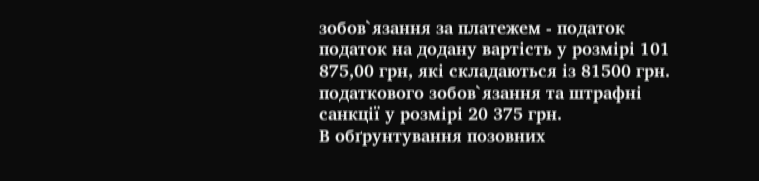зобов`язання за платежем - податок податок на додану вартість у розмірі 101 875,00 грн, які складаються із 81500 грн. податкового зобов`язання та штрафні санкції у розмірі 20 375 грн.
В обґрунтування позовних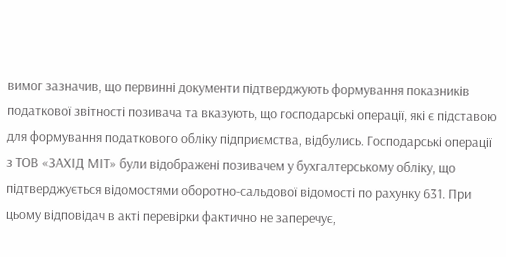вимог зазначив, що первинні документи підтверджують формування показників податкової звітності позивача та вказують, що господарські операції, які є підставою для формування податкового обліку підприємства, відбулись. Господарські операції з ТОВ «ЗАХІД МІТ» були відображені позивачем у бухгалтерському обліку, що підтверджується відомостями оборотно-сальдової відомості по рахунку 631. При цьому відповідач в акті перевірки фактично не заперечує,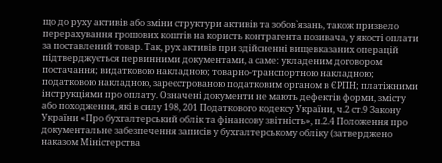що до руху активів або зміни структури активів та зобов`язань, також призвело перерахування грошових коштів на користь контрагента позивача, у якості оплати за поставлений товар. Так, рух активів при здійсненні вищевказаних операцій підтверджується первинними документами, а саме: укладеним договором постачання; видатковою накладною; товарно-транспортною накладною; податковою накладною, зареєстрованою податковим органом в ЄРПН; платіжними інструкціями про оплату. Означені документи не мають дефектів форми, змісту або походження, які в силу 198, 201 Податкового кодексу України, ч.2 ст.9 Закону України «Про бухгалтерський облік та фінансову звітність», п.2.4 Положення про документальне забезпечення записів у бухгалтерському обліку (затверджено наказом Міністерства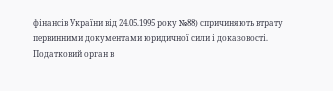фінансів України від 24.05.1995 року №88) спричиняють втрату первинними документами юридичної сили і доказовості. Податковий орган в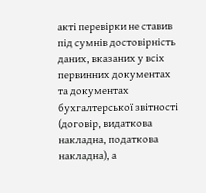акті перевірки не ставив під сумнів достовірність даних, вказаних у всіх первинних документах та документах бухгалтерської звітності (договір, видаткова накладна, податкова накладна), а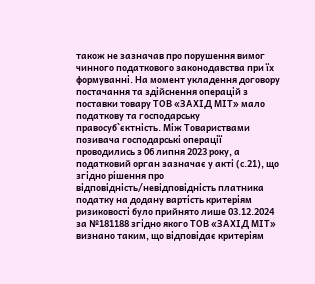також не зазначав про порушення вимог чинного податкового законодавства при їх формуванні. На момент укладення договору постачання та здійснення операцій з поставки товару ТОВ «ЗАХІД МІТ» мало податкову та господарську правосуб`єктність. Між Товариствами позивача господарські операції проводились з 06 липня 2023 року, а податковий орган зазначає у акті (с.21), що згідно рішення про відповідність/невідповідність платника податку на додану вартість критеріям ризиковості було прийнято лише 03.12.2024 за №181188 згідно якого ТОВ «ЗАХІД МІТ» визнано таким, що відповідає критеріям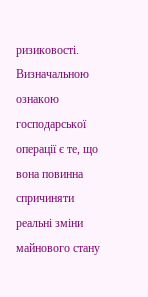ризиковості. Визначальною ознакою господарської операції є те, що вона повинна спричиняти реальні зміни майнового стану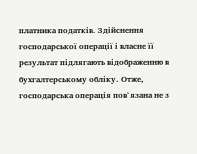платника податків. Здійснення господарської операції і власне її результат підлягають відображенню в бухгалтерському обліку. Отже, господарська операція пов`язана не з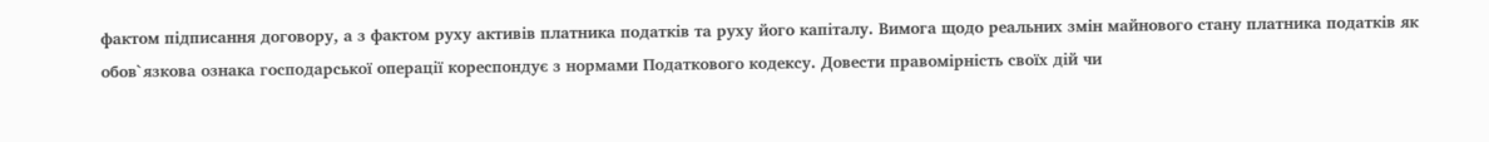фактом підписання договору, а з фактом руху активів платника податків та руху його капіталу. Вимога щодо реальних змін майнового стану платника податків як обов`язкова ознака господарської операції кореспондує з нормами Податкового кодексу. Довести правомірність своїх дій чи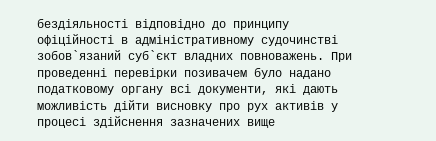бездіяльності відповідно до принципу офіційності в адміністративному судочинстві зобов`язаний суб`єкт владних повноважень. При проведенні перевірки позивачем було надано податковому органу всі документи, які дають можливість дійти висновку про рух активів у процесі здійснення зазначених вище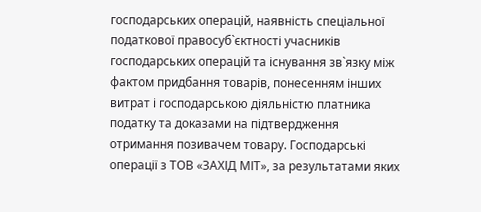господарських операцій, наявність спеціальної податкової правосуб`єктності учасників господарських операцій та існування зв`язку між фактом придбання товарів, понесенням інших витрат і господарською діяльністю платника податку та доказами на підтвердження отримання позивачем товару. Господарські операції з ТОВ «ЗАХІД МІТ», за результатами яких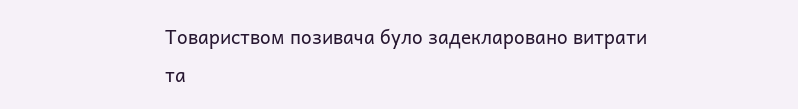Товариством позивача було задекларовано витрати та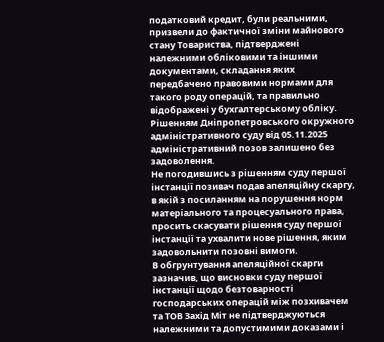податковий кредит, були реальними, призвели до фактичної зміни майнового стану Товариства, підтверджені належними обліковими та іншими документами, складання яких передбачено правовими нормами для такого роду операцій, та правильно відображені у бухгалтерському обліку.
Рішенням Дніпропетровського окружного адміністративного суду від 05.11.2025 адміністративний позов залишено без задоволення.
Не погодившись з рішенням суду першої інстанції позивач подав апеляційну скаргу, в якій з посиланням на порушення норм матеріального та процесуального права, просить скасувати рішення суду першої інстанції та ухвалити нове рішення, яким задовольнити позовні вимоги.
В обгрунтування апеляційної скарги зазначив, що висновки суду першої інстанції щодо безтоварності господарських операцій між позхивачем та ТОВ Захід Міт не підтверджуються належними та допустимими доказами і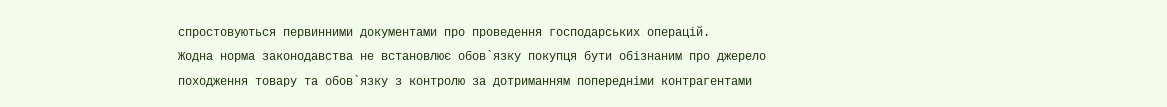спростовуються первинними документами про проведення господарських операцій.
Жодна норма законодавства не встановлює обов`язку покупця бути обізнаним про джерело походження товару та обов`язку з контролю за дотриманням попередніми контрагентами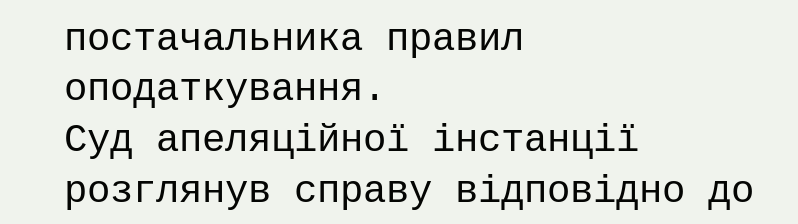постачальника правил оподаткування.
Суд апеляційної інстанції розглянув справу відповідно до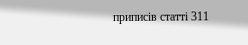приписів статті 311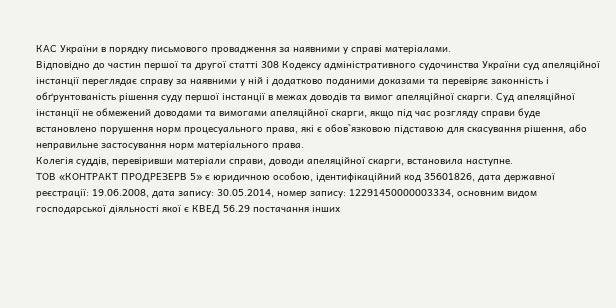КАС України в порядку письмового провадження за наявними у справі матеріалами.
Відповідно до частин першої та другої статті 308 Кодексу адміністративного судочинства України суд апеляційної інстанції переглядає справу за наявними у ній і додатково поданими доказами та перевіряє законність і обґрунтованість рішення суду першої інстанції в межах доводів та вимог апеляційної скарги. Суд апеляційної інстанції не обмежений доводами та вимогами апеляційної скарги, якщо під час розгляду справи буде встановлено порушення норм процесуального права, які є обов`язковою підставою для скасування рішення, або неправильне застосування норм матеріального права.
Колегія суддів, перевіривши матеріали справи, доводи апеляційної скарги, встановила наступне.
ТОВ «КОНТРАКТ ПРОДРЕЗЕРВ 5» є юридичною особою, ідентифікаційний код 35601826, дата державної реєстрації: 19.06.2008, дата запису: 30.05.2014, номер запису: 12291450000003334, основним видом господарської діяльності якої є КВЕД 56.29 постачання інших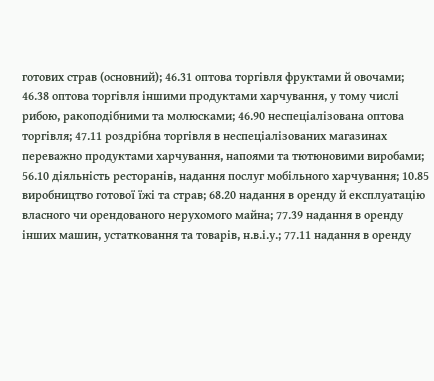готових страв (основний); 46.31 оптова торгівля фруктами й овочами; 46.38 оптова торгівля іншими продуктами харчування, у тому числі рибою, ракоподібними та молюсками; 46.90 неспеціалізована оптова торгівля; 47.11 роздрібна торгівля в неспеціалізованих магазинах переважно продуктами харчування, напоями та тютюновими виробами; 56.10 діяльність ресторанів, надання послуг мобільного харчування; 10.85 виробництво готової їжі та страв; 68.20 надання в оренду й експлуатацію власного чи орендованого нерухомого майна; 77.39 надання в оренду інших машин, устатковання та товарів, н.в.і.у.; 77.11 надання в оренду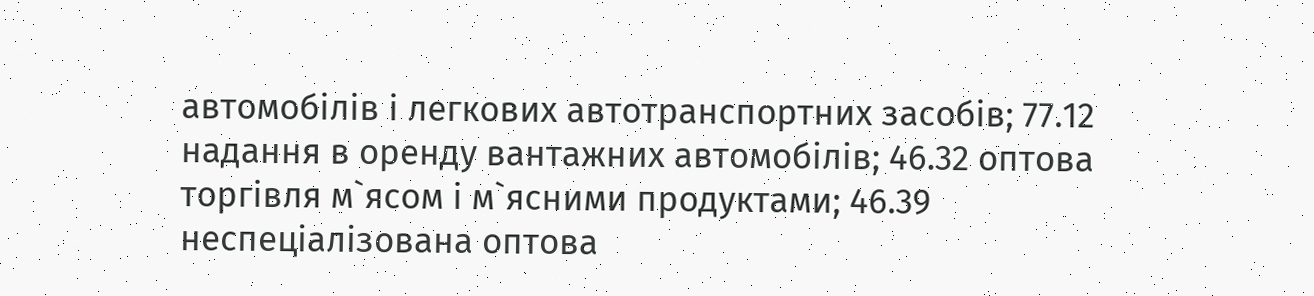автомобілів і легкових автотранспортних засобів; 77.12 надання в оренду вантажних автомобілів; 46.32 оптова торгівля м`ясом і м`ясними продуктами; 46.39 неспеціалізована оптова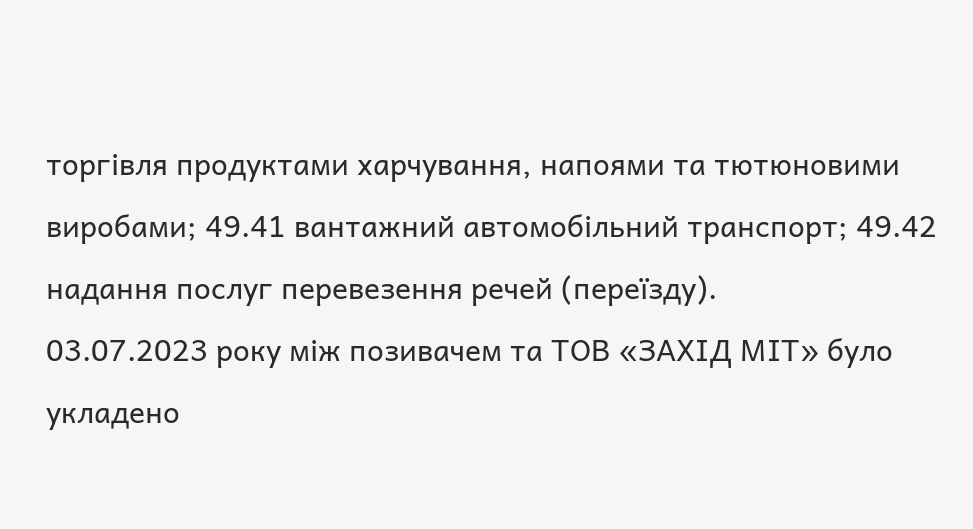торгівля продуктами харчування, напоями та тютюновими виробами; 49.41 вантажний автомобільний транспорт; 49.42 надання послуг перевезення речей (переїзду).
03.07.2023 року між позивачем та ТОВ «ЗАХІД МІТ» було укладено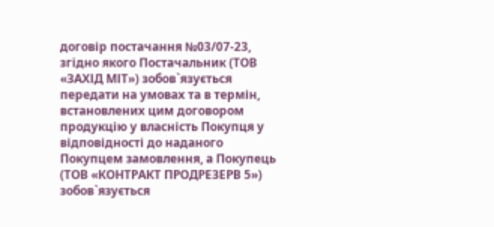договір постачання №03/07-23, згідно якого Постачальник (ТОВ «ЗАХІД МІТ») зобов`язується передати на умовах та в термін, встановлених цим договором продукцію у власність Покупця у відповідності до наданого Покупцем замовлення, а Покупець (ТОВ «КОНТРАКТ ПРОДРЕЗЕРВ 5») зобов`язується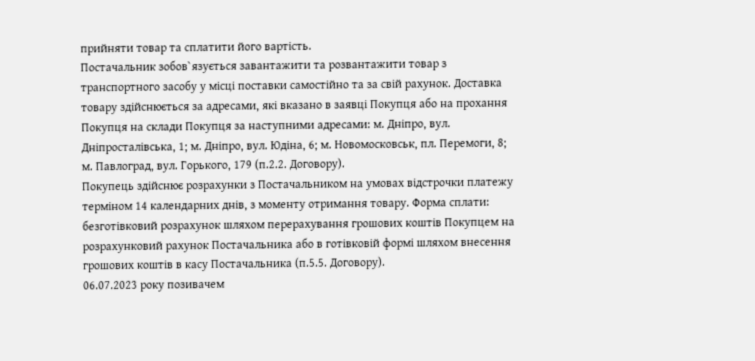прийняти товар та сплатити його вартість.
Постачальник зобов`язується завантажити та розвантажити товар з транспортного засобу у місці поставки самостійно та за свій рахунок. Доставка товару здійснюється за адресами, які вказано в заявці Покупця або на прохання Покупця на склади Покупця за наступними адресами: м. Дніпро, вул. Дніпросталівська, 1; м. Дніпро, вул. Юдіна, 6; м. Новомосковськ, пл. Перемоги, 8; м. Павлоград, вул. Горького, 179 (п.2.2. Договору).
Покупець здійснює розрахунки з Постачальником на умовах відстрочки платежу терміном 14 календарних днів, з моменту отримання товару. Форма сплати: безготівковий розрахунок шляхом перерахування грошових коштів Покупцем на розрахунковий рахунок Постачальника або в готівковій формі шляхом внесення грошових коштів в касу Постачальника (п.5.5. Договору).
06.07.2023 року позивачем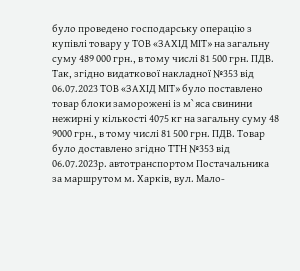було проведено господарську операцію з купівлі товару у ТОВ «ЗАХІД МІТ» на загальну суму 489 000 грн., в тому числі 81 500 грн. ПДВ.
Так, згідно видаткової накладної №353 від 06.07.2023 ТОВ «ЗАХІД МІТ» було поставлено товар блоки заморожені із м`яса свинини нежирні у кількості 4075 кг на загальну суму 48 9000 грн., в тому числі 81 500 грн. ПДВ. Товар було доставлено згідно ТТН №353 від 06.07.2023р. автотранспортом Постачальника за маршрутом м. Харків, вул. Мало-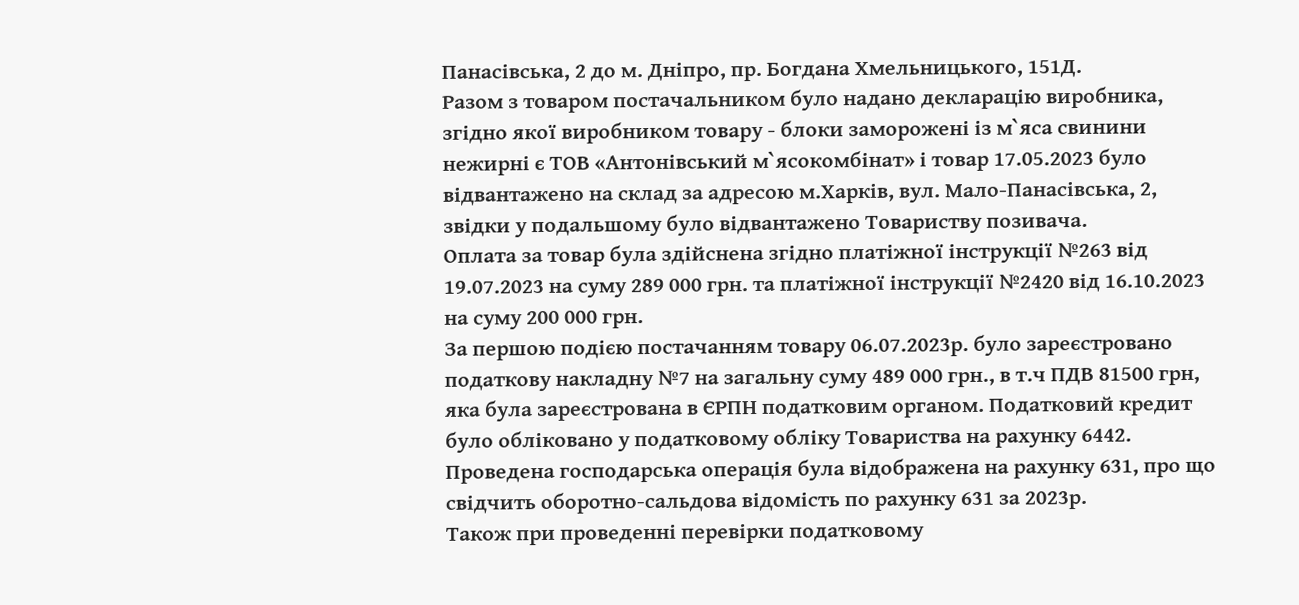Панасівська, 2 до м. Дніпро, пр. Богдана Хмельницького, 151Д.
Разом з товаром постачальником було надано декларацію виробника, згідно якої виробником товару - блоки заморожені із м`яса свинини нежирні є ТОВ «Антонівський м`ясокомбінат» і товар 17.05.2023 було відвантажено на склад за адресою м.Харків, вул. Мало-Панасівська, 2, звідки у подальшому було відвантажено Товариству позивача.
Оплата за товар була здійснена згідно платіжної інструкції №263 від 19.07.2023 на суму 289 000 грн. та платіжної інструкції №2420 від 16.10.2023 на суму 200 000 грн.
За першою подією постачанням товару 06.07.2023р. було зареєстровано податкову накладну №7 на загальну суму 489 000 грн., в т.ч ПДВ 81500 грн, яка була зареєстрована в ЄРПН податковим органом. Податковий кредит було обліковано у податковому обліку Товариства на рахунку 6442.
Проведена господарська операція була відображена на рахунку 631, про що свідчить оборотно-сальдова відомість по рахунку 631 за 2023р.
Також при проведенні перевірки податковому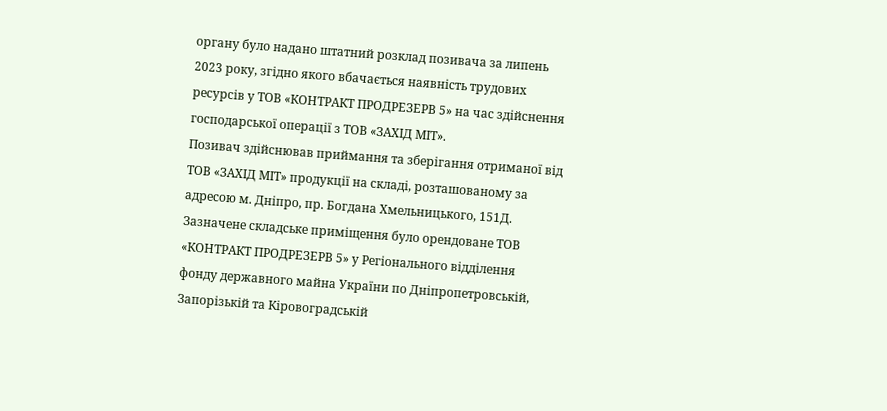органу було надано штатний розклад позивача за липень 2023 року, згідно якого вбачається наявність трудових ресурсів у ТОВ «КОНТРАКТ ПРОДРЕЗЕРВ 5» на час здійснення господарської операції з ТОВ «ЗАХІД МІТ».
Позивач здійснював приймання та зберігання отриманої від ТОВ «ЗАХІД МІТ» продукції на складі, розташованому за адресою м. Дніпро, пр. Богдана Хмельницького, 151Д. Зазначене складське приміщення було орендоване ТОВ «КОНТРАКТ ПРОДРЕЗЕРВ 5» у Регіонального відділення фонду державного майна України по Дніпропетровській, Запорізькій та Кіровоградській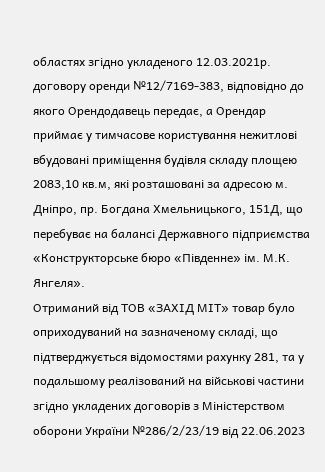областях згідно укладеного 12.03.2021р. договору оренди №12/7169-383, відповідно до якого Орендодавець передає, а Орендар приймає у тимчасове користування нежитлові вбудовані приміщення будівля складу площею 2083,10 кв.м, які розташовані за адресою м. Дніпро, пр. Богдана Хмельницького, 151Д, що перебуває на балансі Державного підприємства «Конструкторське бюро «Південне» ім. М.К. Янгеля».
Отриманий від ТОВ «ЗАХІД МІТ» товар було оприходуваний на зазначеному складі, що підтверджується відомостями рахунку 281, та у подальшому реалізований на військові частини згідно укладених договорів з Міністерством оборони України №286/2/23/19 від 22.06.2023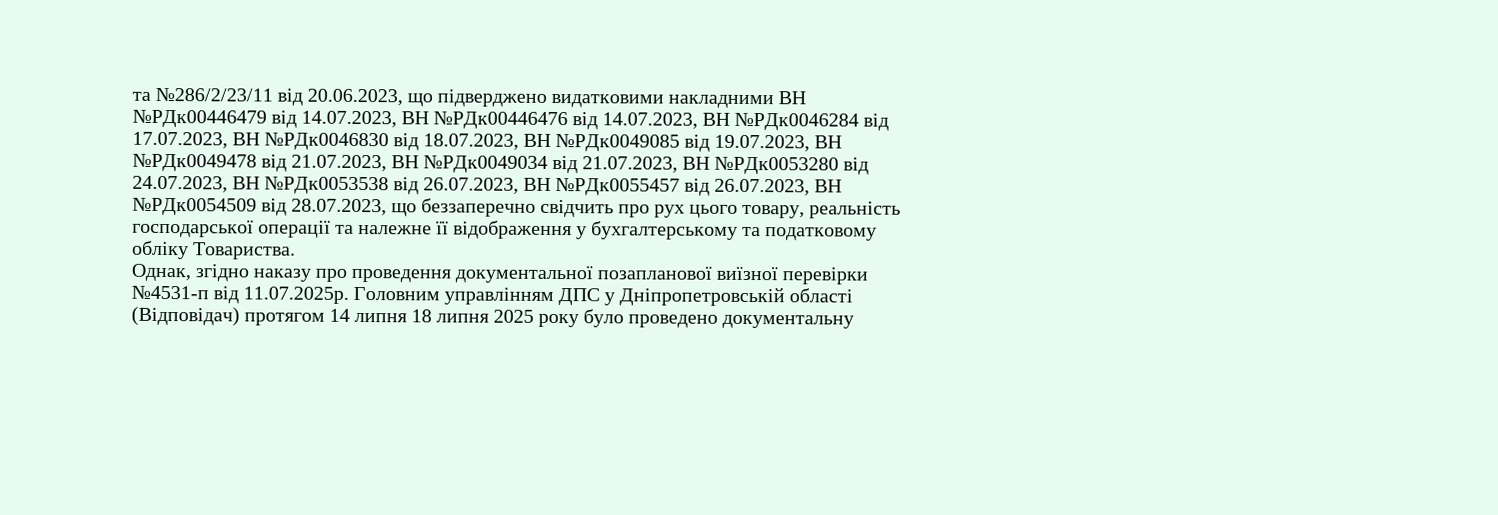та №286/2/23/11 від 20.06.2023, що підверджено видатковими накладними ВН №РДк00446479 від 14.07.2023, ВН №РДк00446476 від 14.07.2023, ВН №РДк0046284 від 17.07.2023, ВН №РДк0046830 від 18.07.2023, ВН №РДк0049085 від 19.07.2023, ВН №РДк0049478 від 21.07.2023, ВН №РДк0049034 від 21.07.2023, ВН №РДк0053280 від 24.07.2023, ВН №РДк0053538 від 26.07.2023, ВН №РДк0055457 від 26.07.2023, ВН №РДк0054509 від 28.07.2023, що беззаперечно свідчить про рух цього товару, реальність господарської операції та належне її відображення у бухгалтерському та податковому обліку Товариства.
Однак, згідно наказу про проведення документальної позапланової виїзної перевірки №4531-п від 11.07.2025р. Головним управлінням ДПС у Дніпропетровській області (Відповідач) протягом 14 липня 18 липня 2025 року було проведено документальну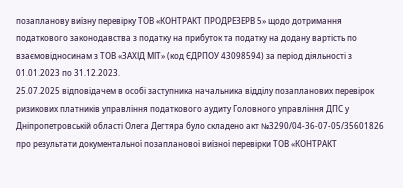позапланову виїзну перевірку ТОВ «КОНТРАКТ ПРОДРЕЗЕРВ 5» щодо дотримання податкового законодавства з податку на прибуток та податку на додану вартість по взаємовідносинам з ТОВ «ЗАХІД МІТ» (код ЄДРПОУ 43098594) за період діяльності з 01.01.2023 по 31.12.2023.
25.07.2025 відповідачем в особі заступника начальника відділу позапланових перевірок ризикових платників управління податкового аудиту Головного управління ДПС у Дніпропетровській області Олега Дегтяра було складено акт №3290/04-36-07-05/35601826 про результати документальної позапланової виїзної перевірки ТОВ «КОНТРАКТ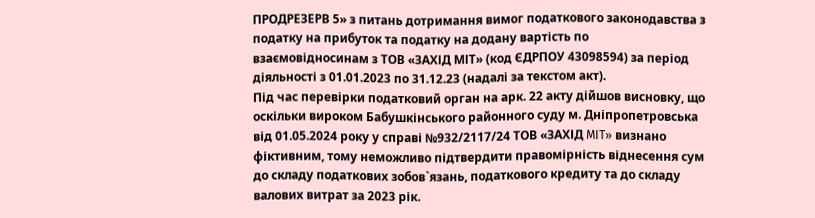ПРОДРЕЗЕРВ 5» з питань дотримання вимог податкового законодавства з податку на прибуток та податку на додану вартість по взаємовідносинам з ТОВ «ЗАХІД МІТ» (код ЄДРПОУ 43098594) за період діяльності з 01.01.2023 по 31.12.23 (надалі за текстом акт).
Під час перевірки податковий орган на арк. 22 акту дійшов висновку, що оскільки вироком Бабушкінського районного суду м. Дніпропетровська від 01.05.2024 року у справі №932/2117/24 ТОВ «ЗАХІД MIT» визнано фіктивним, тому неможливо підтвердити правомірність віднесення сум до складу податкових зобов`язань, податкового кредиту та до складу валових витрат за 2023 рік.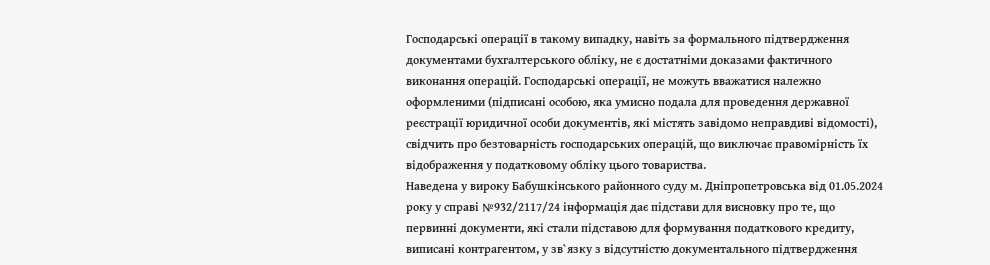Господарські операції в такому випадку, навіть за формального підтвердження документами бухгалтерського обліку, не є достатніми доказами фактичного виконання операцій. Господарські операції, не можуть вважатися належно оформленими (підписані особою, яка умисно подала для проведення державної реєстрації юридичної особи документів, які містять завідомо неправдиві відомості), свідчить про безтоварність господарських операцій, що виключає правомірність їх відображення у податковому обліку цього товариства.
Наведена у вироку Бабушкінського районного суду м. Дніпропетровська від 01.05.2024 року у справі №932/2117/24 інформація дає підстави для висновку про те, що первинні документи, які стали підставою для формування податкового кредиту, виписані контрагентом, у зв`язку з відсутністю документального підтвердження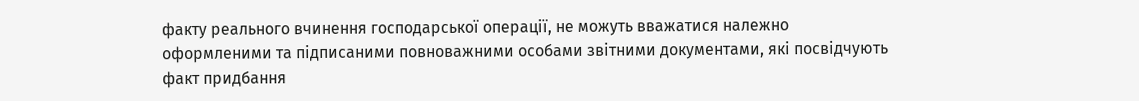факту реального вчинення господарської операції, не можуть вважатися належно оформленими та підписаними повноважними особами звітними документами, які посвідчують факт придбання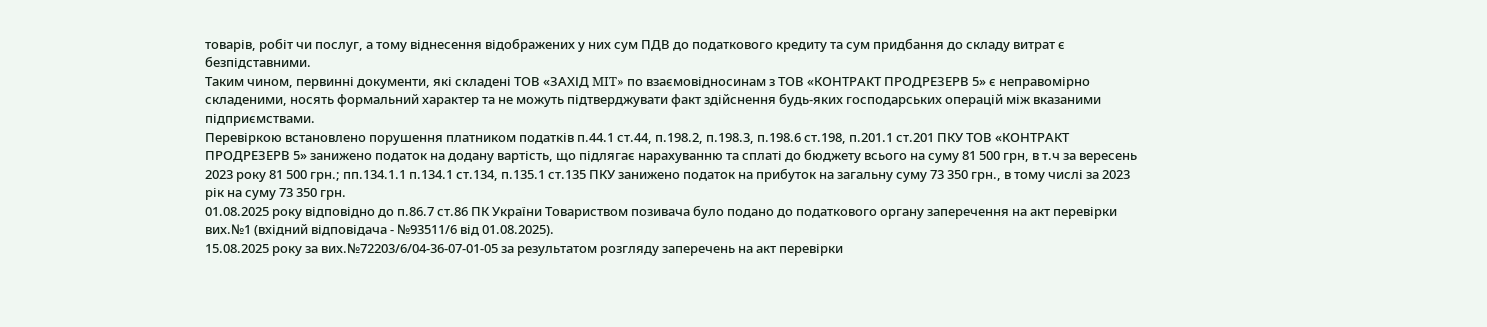товарів, робіт чи послуг, а тому віднесення відображених у них сум ПДВ до податкового кредиту та сум придбання до складу витрат є безпідставними.
Таким чином, первинні документи, які складені ТОВ «ЗАХІД MIT» по взаємовідносинам з ТОВ «КОНТРАКТ ПРОДРЕЗЕРВ 5» є неправомірно складеними, носять формальний характер та не можуть підтверджувати факт здійснення будь-яких господарських операцій між вказаними підприємствами.
Перевіркою встановлено порушення платником податків п.44.1 ст.44, п.198.2, п.198.3, п.198.6 ст.198, п.201.1 ст.201 ПКУ ТОВ «КОНТРАКТ ПРОДРЕЗЕРВ 5» занижено податок на додану вартість, що підлягає нарахуванню та сплаті до бюджету всього на суму 81 500 грн, в т.ч за вересень 2023 року 81 500 грн.; пп.134.1.1 п.134.1 ст.134, п.135.1 ст.135 ПКУ занижено податок на прибуток на загальну суму 73 350 грн., в тому числі за 2023 рік на суму 73 350 грн.
01.08.2025 року відповідно до п.86.7 ст.86 ПК України Товариством позивача було подано до податкового органу заперечення на акт перевірки вих.№1 (вхідний відповідача - №93511/6 від 01.08.2025).
15.08.2025 року за вих.№72203/6/04-36-07-01-05 за результатом розгляду заперечень на акт перевірки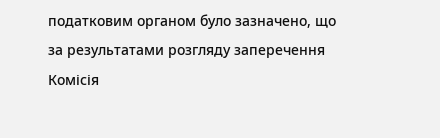податковим органом було зазначено, що за результатами розгляду заперечення Комісія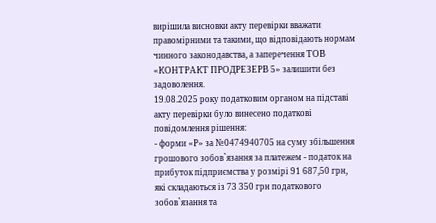вирішила висновки акту перевірки вважати правомірними та такими, що відповідають нормам чинного законодавства, а заперечення ТОВ «КОНТРАКТ ПРОДРЕЗЕРВ 5» залишити без задоволення.
19.08.2025 року податковим органом на підставі акту перевірки було винесено податкові повідомлення рішення:
- форми «Р» за №0474940705 на суму збільшення грошового зобов`язання за платежем - податок на прибуток підприємства у розмірі 91 687,50 грн, які складаються із 73 350 грн податкового зобов`язання та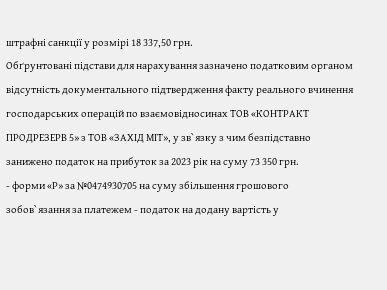штрафні санкції у розмірі 18 337,50 грн.
Обґрунтовані підстави для нарахування зазначено податковим органом відсутність документального підтвердження факту реального вчинення господарських операцій по взаємовідносинах ТОВ «КОНТРАКТ ПРОДРЕЗЕРВ 5» з ТОВ «ЗАХІД МІТ», у зв`язку з чим безпідставно занижено податок на прибуток за 2023 рік на суму 73 350 грн.
- форми «Р» за №0474930705 на суму збільшення грошового зобов`язання за платежем - податок на додану вартість у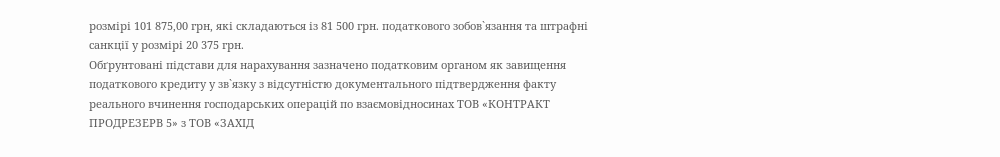розмірі 101 875,00 грн, які складаються із 81 500 грн. податкового зобов`язання та штрафні санкції у розмірі 20 375 грн.
Обґрунтовані підстави для нарахування зазначено податковим органом як завищення податкового кредиту у зв`язку з відсутністю документального підтвердження факту реального вчинення господарських операцій по взаємовідносинах ТОВ «КОНТРАКТ ПРОДРЕЗЕРВ 5» з ТОВ «ЗАХІД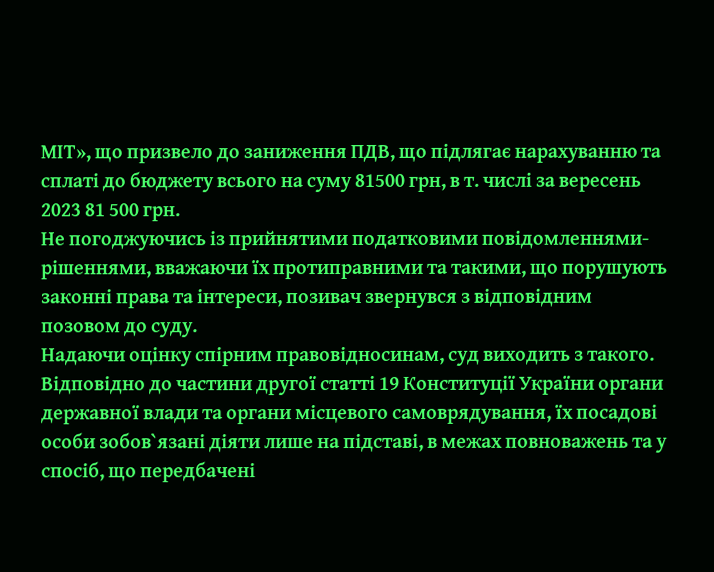МІТ», що призвело до заниження ПДВ, що підлягає нарахуванню та сплаті до бюджету всього на суму 81500 грн, в т. числі за вересень 2023 81 500 грн.
Не погоджуючись із прийнятими податковими повідомленнями-рішеннями, вважаючи їх протиправними та такими, що порушують законні права та інтереси, позивач звернувся з відповідним позовом до суду.
Надаючи оцінку спірним правовідносинам, суд виходить з такого.
Відповідно до частини другої статті 19 Конституції України органи державної влади та органи місцевого самоврядування, їх посадові особи зобов`язані діяти лише на підставі, в межах повноважень та у спосіб, що передбачені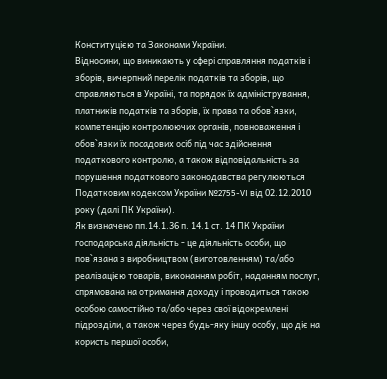Конституцією та Законами України.
Відносини, що виникають у сфері справляння податків і зборів, вичерпний перелік податків та зборів, що справляються в Україні, та порядок їх адміністрування, платників податків та зборів, їх права та обов`язки, компетенцію контролюючих органів, повноваження і обов`язки їх посадових осіб під час здійснення податкового контролю, а також відповідальність за порушення податкового законодавства регулюються Податковим кодексом України №2755-VI від 02.12.2010 року (далі ПК України).
Як визначено пп.14.1.36 п. 14.1 ст. 14 ПК України господарська діяльність - це діяльність особи, що пов`язана з виробництвом (виготовленням) та/або реалізацією товарів, виконанням робіт, наданням послуг, спрямована на отримання доходу і проводиться такою особою самостійно та/або через свої відокремлені підрозділи, а також через будь-яку іншу особу, що діє на користь першої особи,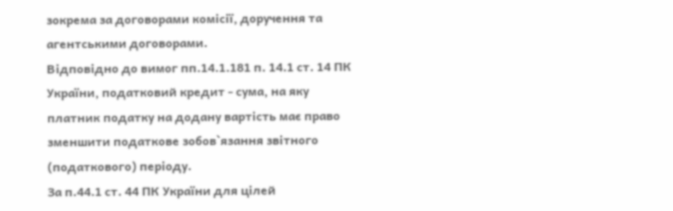зокрема за договорами комісії, доручення та агентськими договорами.
Відповідно до вимог пп.14.1.181 п. 14.1 ст. 14 ПК України, податковий кредит - сума, на яку платник податку на додану вартість має право зменшити податкове зобов`язання звітного (податкового) періоду.
За п.44.1 ст. 44 ПК України для цілей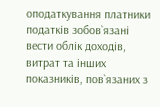оподаткування платники податків зобов`язані вести облік доходів, витрат та інших показників, пов`язаних з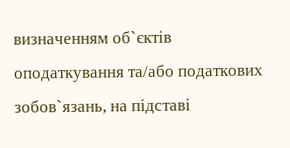визначенням об`єктів оподаткування та/або податкових зобов`язань, на підставі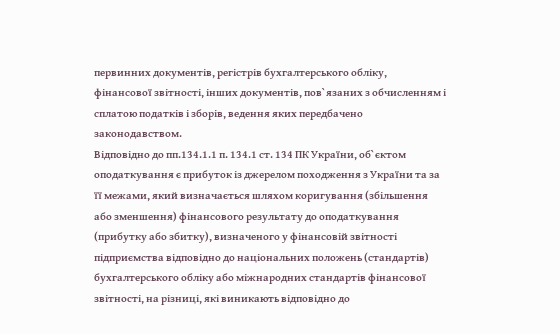первинних документів, регістрів бухгалтерського обліку, фінансової звітності, інших документів, пов`язаних з обчисленням і сплатою податків і зборів, ведення яких передбачено законодавством.
Відповідно до пп.134.1.1 п. 134.1 ст. 134 ПК України, об`єктом оподаткування є прибуток із джерелом походження з України та за її межами, який визначається шляхом коригування (збільшення або зменшення) фінансового результату до оподаткування (прибутку або збитку), визначеного у фінансовій звітності підприємства відповідно до національних положень (стандартів) бухгалтерського обліку або міжнародних стандартів фінансової звітності, на різниці, які виникають відповідно до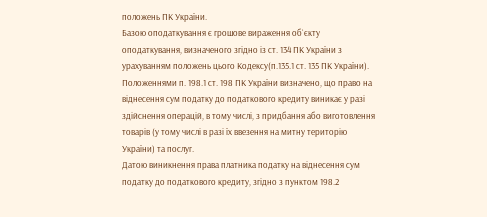положень ПК України.
Базою оподаткування є грошове вираження об`єкту оподаткування, визначеного згідно із ст. 134 ПК України з урахуванням положень цього Кодексу(п.135.1 ст. 135 ПК України).
Положеннями п. 198.1 ст. 198 ПК України визначено, що право на віднесення сум податку до податкового кредиту виникає у разі здійснення операцій, в тому числі, з придбання або виготовлення товарів (у тому числі в разі їх ввезення на митну територію України) та послуг.
Датою виникнення права платника податку на віднесення сум податку до податкового кредиту, згідно з пунктом 198.2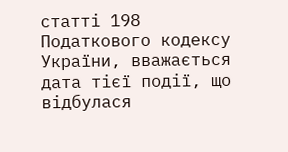статті 198 Податкового кодексу України, вважається дата тієї події, що відбулася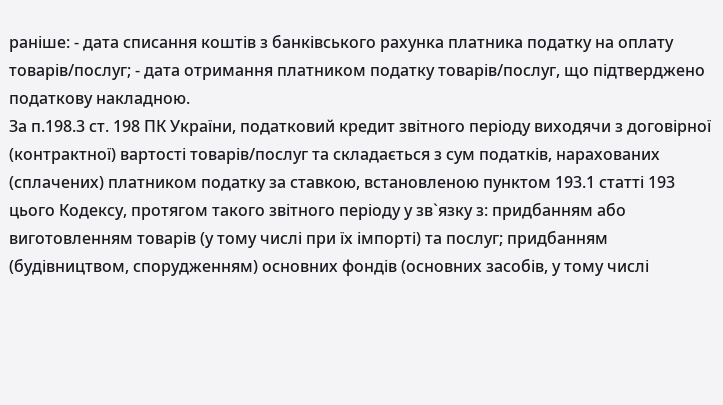раніше: - дата списання коштів з банківського рахунка платника податку на оплату товарів/послуг; - дата отримання платником податку товарів/послуг, що підтверджено податкову накладною.
За п.198.3 ст. 198 ПК України, податковий кредит звітного періоду виходячи з договірної (контрактної) вартості товарів/послуг та складається з сум податків, нарахованих (сплачених) платником податку за ставкою, встановленою пунктом 193.1 статті 193 цього Кодексу, протягом такого звітного періоду у зв`язку з: придбанням або виготовленням товарів (у тому числі при їх імпорті) та послуг; придбанням (будівництвом, спорудженням) основних фондів (основних засобів, у тому числі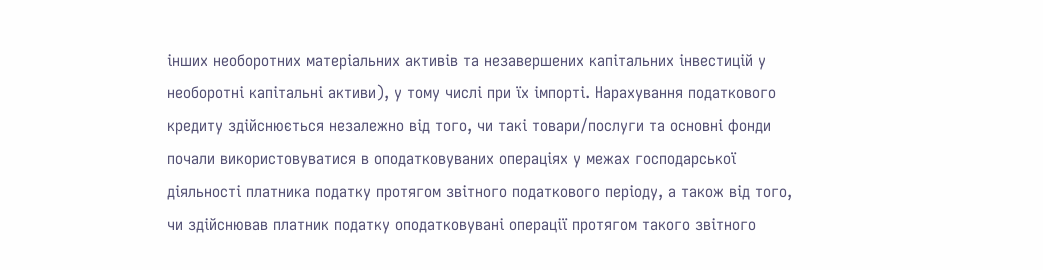інших необоротних матеріальних активів та незавершених капітальних інвестицій у необоротні капітальні активи), у тому числі при їх імпорті. Нарахування податкового кредиту здійснюється незалежно від того, чи такі товари/послуги та основні фонди почали використовуватися в оподатковуваних операціях у межах господарської діяльності платника податку протягом звітного податкового періоду, а також від того, чи здійснював платник податку оподатковувані операції протягом такого звітного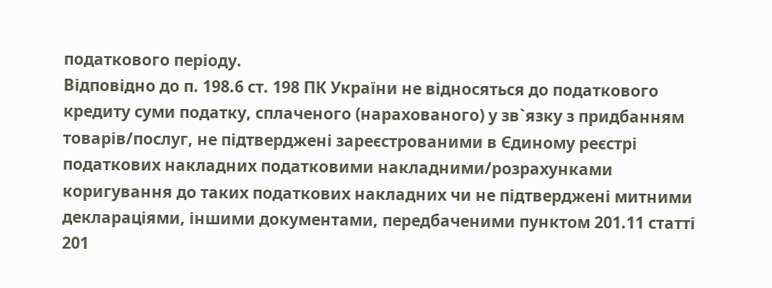податкового періоду.
Відповідно до п. 198.6 ст. 198 ПК України не відносяться до податкового кредиту суми податку, сплаченого (нарахованого) у зв`язку з придбанням товарів/послуг, не підтверджені зареєстрованими в Єдиному реєстрі податкових накладних податковими накладними/розрахунками коригування до таких податкових накладних чи не підтверджені митними деклараціями, іншими документами, передбаченими пунктом 201.11 статті 201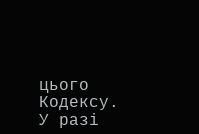цього Кодексу.
У разі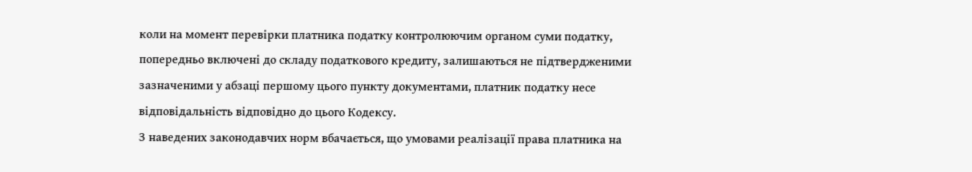коли на момент перевірки платника податку контролюючим органом суми податку, попередньо включені до складу податкового кредиту, залишаються не підтвердженими зазначеними у абзаці першому цього пункту документами, платник податку несе відповідальність відповідно до цього Кодексу.
З наведених законодавчих норм вбачається, що умовами реалізації права платника на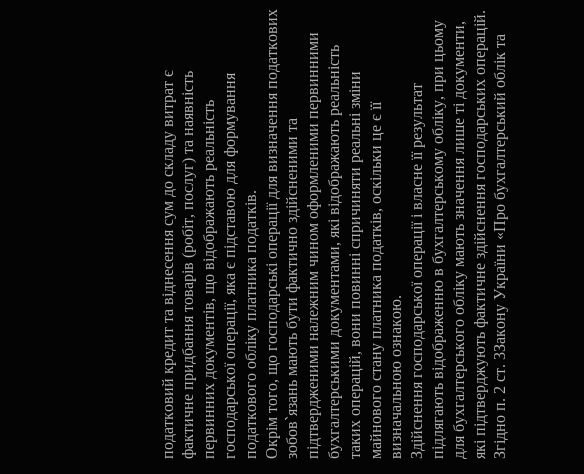податковий кредит та віднесення сум до складу витрат є фактичне придбання товарів (робіт, послуг) та наявність первинних документів, що відображають реальність господарської операції, яка є підставою для формування податкового обліку платника податків.
Окрім того, що господарські операції для визначення податкових зобов`язань мають бути фактично здійсненими та підтвердженими належним чином оформленими первинними бухгалтерськими документами, які відображають реальність таких операцій, вони повинні спричиняти реальні зміни майнового стану платника податків, оскільки це є її визначальною ознакою.
Здійснення господарської операції і власне її результат підлягають відображенню в бухгалтерському обліку, при цьому для бухгалтерського обліку мають значення лише ті документи, які підтверджують фактичне здійснення господарських операцій.
Згідно п. 2 ст. 3Закону України «Про бухгалтерський облік та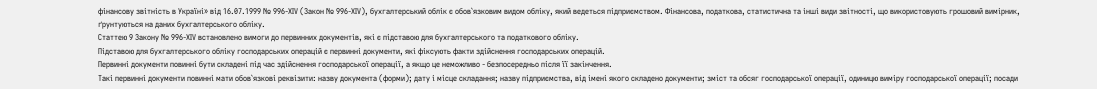фінансову звітність в Україні» від 16.07.1999 № 996-ХІV (Закон № 996-ХІV), бухгалтерський облік є обов`язковим видом обліку, який ведеться підприємством. Фінансова, податкова, статистична та інші види звітності, що використовують грошовий вимірник, ґрунтуються на даних бухгалтерського обліку.
Статтею 9 Закону № 996-ХІV встановлено вимоги до первинних документів, які є підставою для бухгалтерського та податкового обліку.
Підставою для бухгалтерського обліку господарських операцій є первинні документи, які фіксують факти здійснення господарських операцій.
Первинні документи повинні бути складені під час здійснення господарської операції, а якщо це неможливо - безпосередньо після її закінчення.
Такі первинні документи повинні мати обов`язкові реквізити: назву документа (форми); дату і місце складання; назву підприємства, від імені якого складено документи; зміст та обсяг господарської операції, одиницю виміру господарської операції; посади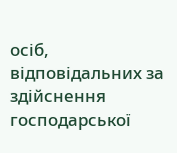осіб, відповідальних за здійснення господарської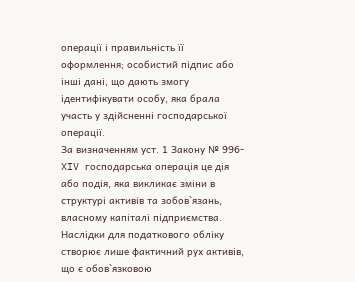операції і правильність її оформлення; особистий підпис або інші дані, що дають змогу ідентифікувати особу, яка брала участь у здійсненні господарської операції.
За визначенням уст. 1 Закону № 996-XIV господарська операція це дія або подія, яка викликає зміни в структурі активів та зобов`язань, власному капіталі підприємства.
Наслідки для податкового обліку створює лише фактичний рух активів, що є обов`язковою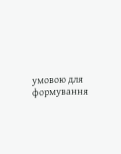умовою для формування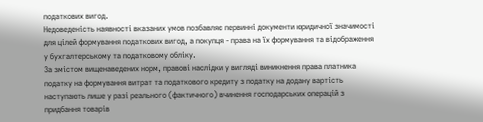податкових вигод.
Недоведеність наявності вказаних умов позбавляє первинні документи юридичної значимості для цілей формування податкових вигод, а покупця - права на їх формування та відображення у бухгалтерському та податковому обліку.
За змістом вищенаведених норм, правові наслідки у вигляді виникнення права платника податку на формування витрат та податкового кредиту з податку на додану вартість наступають лише у разі реального (фактичного) вчинення господарських операцій з придбання товарів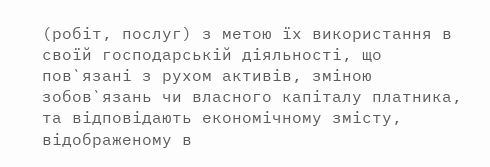(робіт, послуг) з метою їх використання в своїй господарській діяльності, що пов`язані з рухом активів, зміною зобов`язань чи власного капіталу платника, та відповідають економічному змісту, відображеному в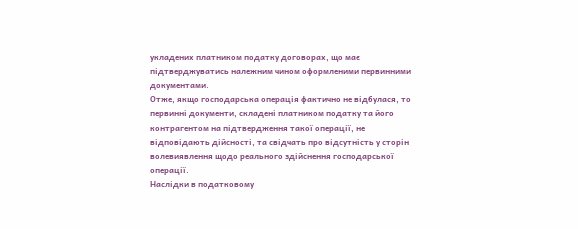укладених платником податку договорах, що має підтверджуватись належним чином оформленими первинними документами.
Отже, якщо господарська операція фактично не відбулася, то первинні документи, складені платником податку та його контрагентом на підтвердження такої операції, не відповідають дійсності, та свідчать про відсутність у сторін волевиявлення щодо реального здійснення господарської операції.
Наслідки в податковому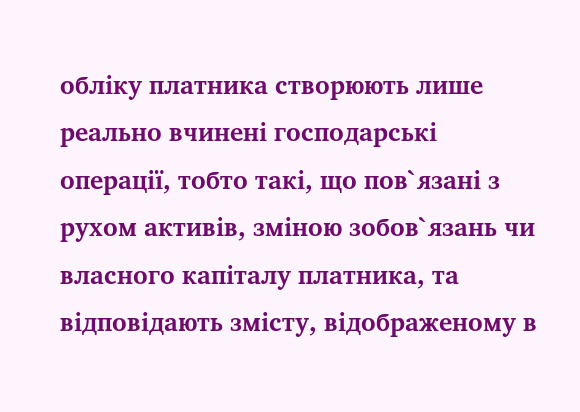обліку платника створюють лише реально вчинені господарські операції, тобто такі, що пов`язані з рухом активів, зміною зобов`язань чи власного капіталу платника, та відповідають змісту, відображеному в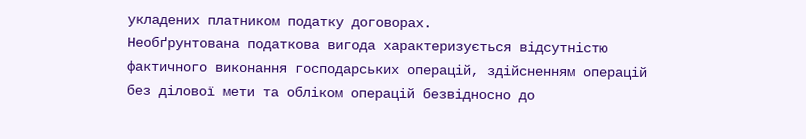укладених платником податку договорах.
Необґрунтована податкова вигода характеризується відсутністю фактичного виконання господарських операцій, здійсненням операцій без ділової мети та обліком операцій безвідносно до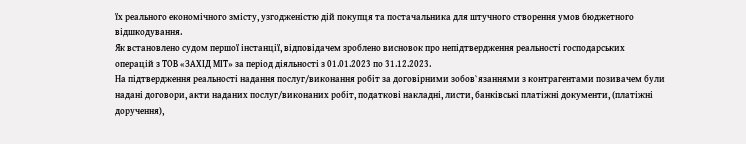їх реального економічного змісту, узгодженістю дій покупця та постачальника для штучного створення умов бюджетного відшкодування.
Як встановлено судом першої інстанції, відповідачем зроблено висновок про непідтвердження реальності господарських операцій з ТОВ «ЗАХІД МІТ» за період діяльності з 01.01.2023 по 31.12.2023.
На підтвердження реальності надання послуг/виконання робіт за договірними зобов`язаннями з контрагентами позивачем були надані договори, акти наданих послуг/виконаних робіт, податкові накладні, листи, банківські платіжні документи, (платіжні доручення),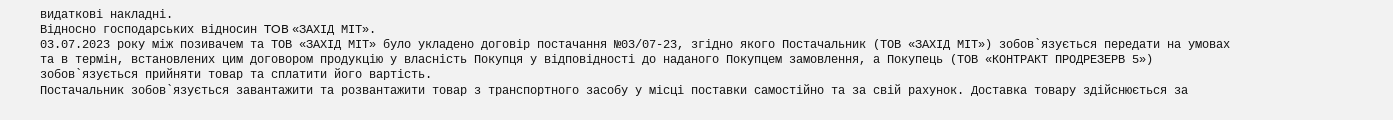видаткові накладні.
Відносно господарських відносин TOB «ЗАХІД МІТ».
03.07.2023 року між позивачем та ТОВ «ЗАХІД МІТ» було укладено договір постачання №03/07-23, згідно якого Постачальник (ТОВ «ЗАХІД МІТ») зобов`язується передати на умовах та в термін, встановлених цим договором продукцію у власність Покупця у відповідності до наданого Покупцем замовлення, а Покупець (ТОВ «КОНТРАКТ ПРОДРЕЗЕРВ 5») зобов`язується прийняти товар та сплатити його вартість.
Постачальник зобов`язується завантажити та розвантажити товар з транспортного засобу у місці поставки самостійно та за свій рахунок. Доставка товару здійснюється за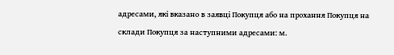адресами, які вказано в заявці Покупця або на прохання Покупця на склади Покупця за наступними адресами: м.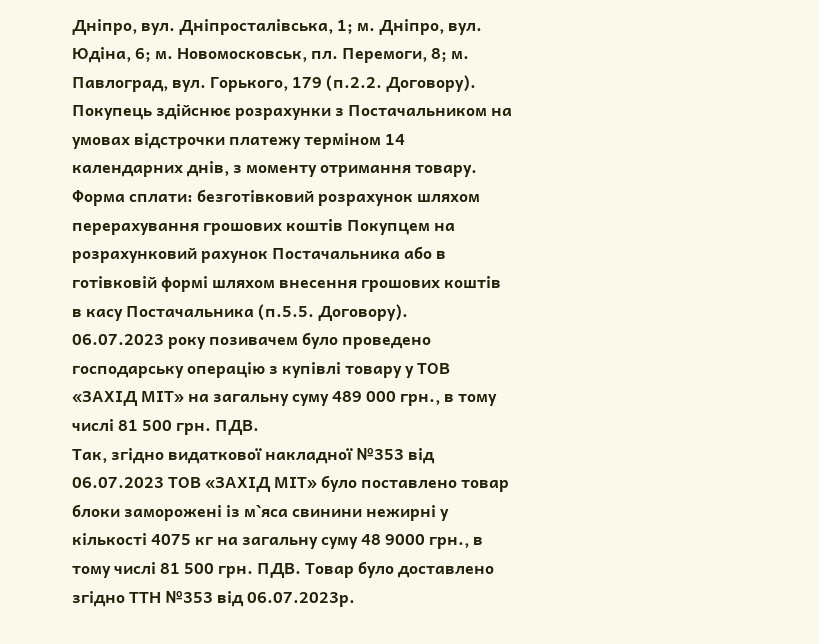Дніпро, вул. Дніпросталівська, 1; м. Дніпро, вул. Юдіна, 6; м. Новомосковськ, пл. Перемоги, 8; м. Павлоград, вул. Горького, 179 (п.2.2. Договору).
Покупець здійснює розрахунки з Постачальником на умовах відстрочки платежу терміном 14 календарних днів, з моменту отримання товару. Форма сплати: безготівковий розрахунок шляхом перерахування грошових коштів Покупцем на розрахунковий рахунок Постачальника або в готівковій формі шляхом внесення грошових коштів в касу Постачальника (п.5.5. Договору).
06.07.2023 року позивачем було проведено господарську операцію з купівлі товару у ТОВ «ЗАХІД МІТ» на загальну суму 489 000 грн., в тому числі 81 500 грн. ПДВ.
Так, згідно видаткової накладної №353 від 06.07.2023 ТОВ «ЗАХІД МІТ» було поставлено товар блоки заморожені із м`яса свинини нежирні у кількості 4075 кг на загальну суму 48 9000 грн., в тому числі 81 500 грн. ПДВ. Товар було доставлено згідно ТТН №353 від 06.07.2023р.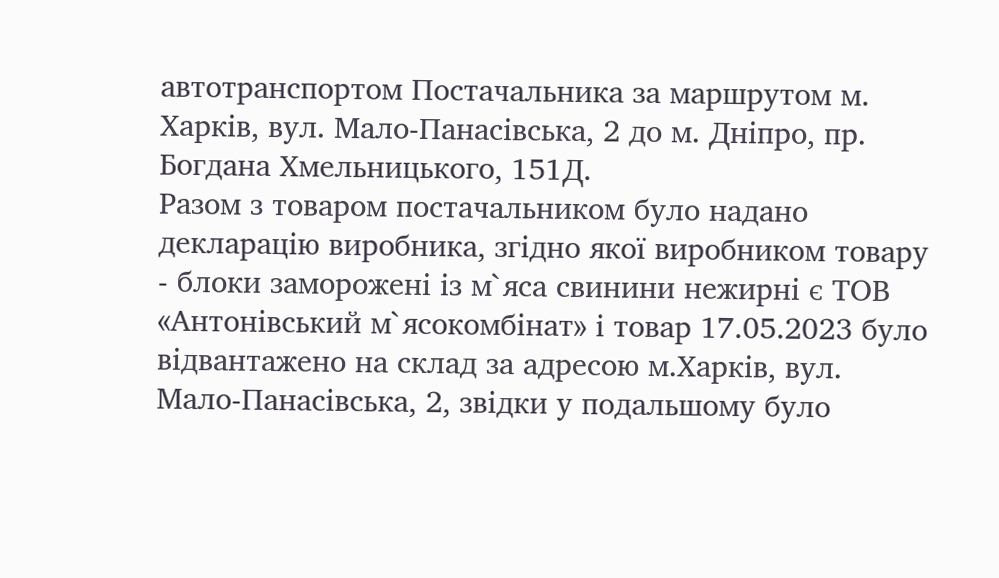автотранспортом Постачальника за маршрутом м. Харків, вул. Мало-Панасівська, 2 до м. Дніпро, пр. Богдана Хмельницького, 151Д.
Разом з товаром постачальником було надано декларацію виробника, згідно якої виробником товару - блоки заморожені із м`яса свинини нежирні є ТОВ «Антонівський м`ясокомбінат» і товар 17.05.2023 було відвантажено на склад за адресою м.Харків, вул. Мало-Панасівська, 2, звідки у подальшому було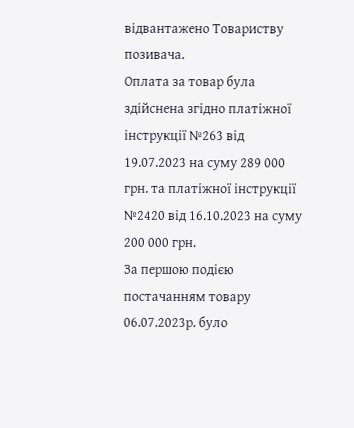відвантажено Товариству позивача.
Оплата за товар була здійснена згідно платіжної інструкції №263 від 19.07.2023 на суму 289 000 грн. та платіжної інструкції №2420 від 16.10.2023 на суму 200 000 грн.
За першою подією постачанням товару 06.07.2023р. було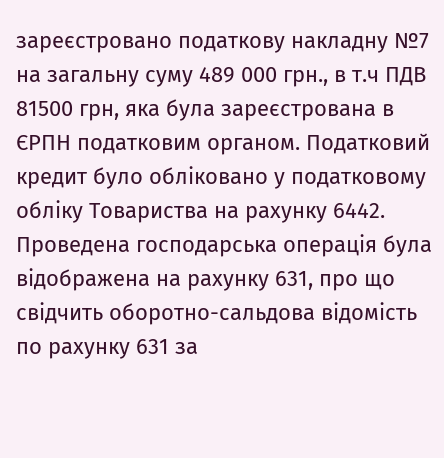зареєстровано податкову накладну №7 на загальну суму 489 000 грн., в т.ч ПДВ 81500 грн, яка була зареєстрована в ЄРПН податковим органом. Податковий кредит було обліковано у податковому обліку Товариства на рахунку 6442.
Проведена господарська операція була відображена на рахунку 631, про що свідчить оборотно-сальдова відомість по рахунку 631 за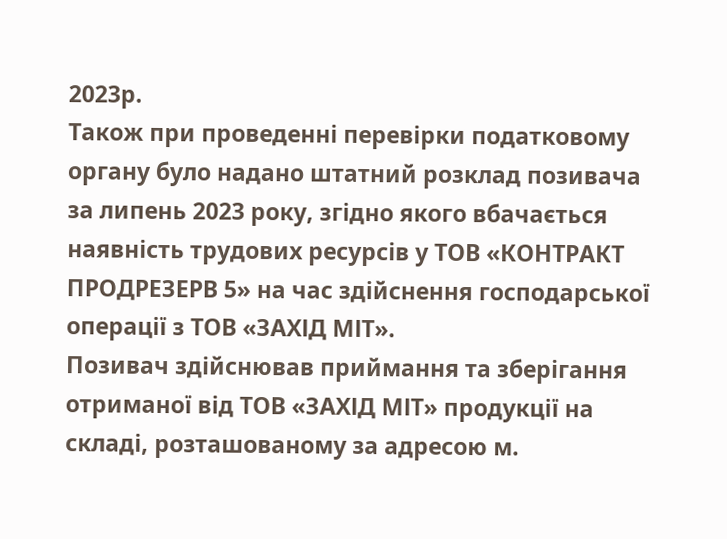2023р.
Також при проведенні перевірки податковому органу було надано штатний розклад позивача за липень 2023 року, згідно якого вбачається наявність трудових ресурсів у ТОВ «КОНТРАКТ ПРОДРЕЗЕРВ 5» на час здійснення господарської операції з ТОВ «ЗАХІД МІТ».
Позивач здійснював приймання та зберігання отриманої від ТОВ «ЗАХІД МІТ» продукції на складі, розташованому за адресою м.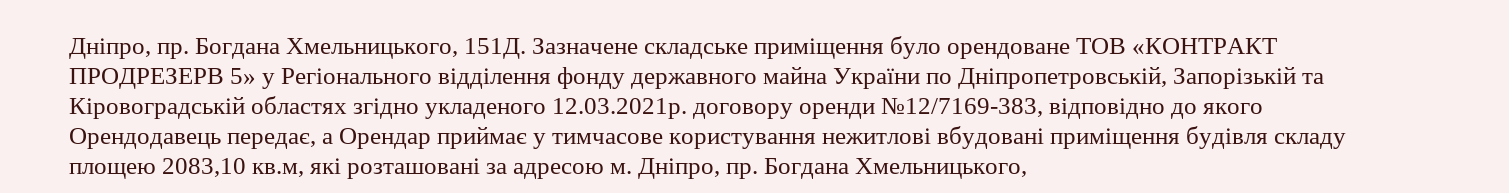Дніпро, пр. Богдана Хмельницького, 151Д. Зазначене складське приміщення було орендоване ТОВ «КОНТРАКТ ПРОДРЕЗЕРВ 5» у Регіонального відділення фонду державного майна України по Дніпропетровській, Запорізькій та Кіровоградській областях згідно укладеного 12.03.2021р. договору оренди №12/7169-383, відповідно до якого Орендодавець передає, а Орендар приймає у тимчасове користування нежитлові вбудовані приміщення будівля складу площею 2083,10 кв.м, які розташовані за адресою м. Дніпро, пр. Богдана Хмельницького,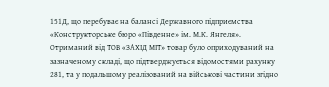151Д, що перебуває на балансі Державного підприємства «Конструкторське бюро «Південне» ім. М.К. Янгеля».
Отриманий від ТОВ «ЗАХІД МІТ» товар було оприходуваний на зазначеному складі, що підтверджується відомостями рахунку 281, та у подальшому реалізований на військові частини згідно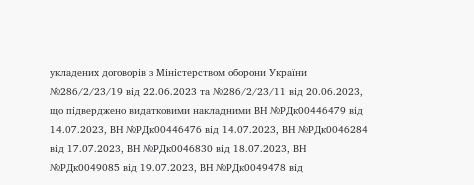укладених договорів з Міністерством оборони України №286/2/23/19 від 22.06.2023 та №286/2/23/11 від 20.06.2023, що підверджено видатковими накладними ВН №РДк00446479 від 14.07.2023, ВН №РДк00446476 від 14.07.2023, ВН №РДк0046284 від 17.07.2023, ВН №РДк0046830 від 18.07.2023, ВН №РДк0049085 від 19.07.2023, ВН №РДк0049478 від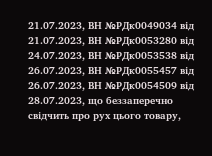21.07.2023, ВН №РДк0049034 від 21.07.2023, ВН №РДк0053280 від 24.07.2023, ВН №РДк0053538 від 26.07.2023, ВН №РДк0055457 від 26.07.2023, ВН №РДк0054509 від 28.07.2023, що беззаперечно свідчить про рух цього товару,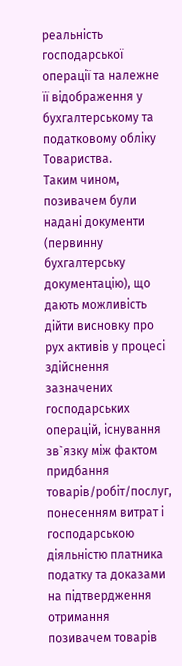реальність господарської операції та належне її відображення у бухгалтерському та податковому обліку Товариства.
Таким чином, позивачем були надані документи (первинну бухгалтерську документацію), що дають можливість дійти висновку про рух активів у процесі здійснення зазначених господарських операцій, існування зв`язку між фактом придбання товарів/робіт/послуг, понесенням витрат і господарською діяльністю платника податку та доказами на підтвердження отримання позивачем товарів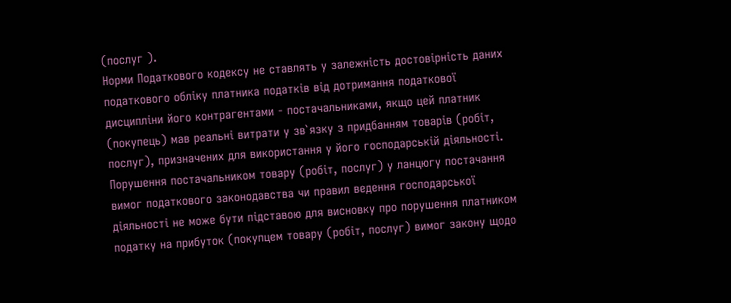(послуг ).
Норми Податкового кодексу не ставлять у залежність достовірність даних податкового обліку платника податків від дотримання податкової дисципліни його контрагентами - постачальниками, якщо цей платник (покупець) мав реальні витрати у зв`язку з придбанням товарів (робіт, послуг), призначених для використання у його господарській діяльності.
Порушення постачальником товару (робіт, послуг) у ланцюгу постачання вимог податкового законодавства чи правил ведення господарської діяльності не може бути підставою для висновку про порушення платником податку на прибуток (покупцем товару (робіт, послуг) вимог закону щодо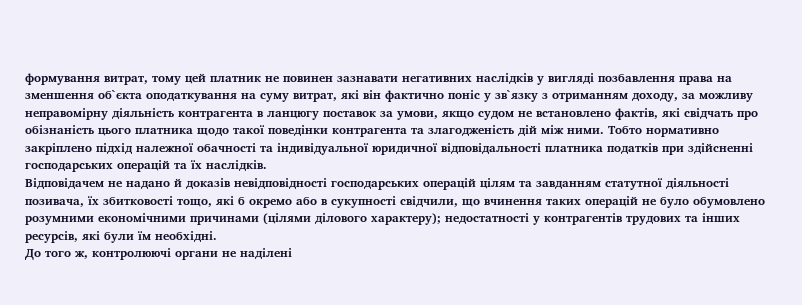формування витрат, тому цей платник не повинен зазнавати негативних наслідків у вигляді позбавлення права на зменшення об`єкта оподаткування на суму витрат, які він фактично поніс у зв`язку з отриманням доходу, за можливу неправомірну діяльність контрагента в ланцюгу поставок за умови, якщо судом не встановлено фактів, які свідчать про обізнаність цього платника щодо такої поведінки контрагента та злагодженість дій між ними. Тобто нормативно закріплено підхід належної обачності та індивідуальної юридичної відповідальності платника податків при здійсненні господарських операцій та їх наслідків.
Відповідачем не надано й доказів невідповідності господарських операцій цілям та завданням статутної діяльності позивача, їх збитковості тощо, які б окремо або в сукупності свідчили, що вчинення таких операцій не було обумовлено розумними економічними причинами (цілями ділового характеру); недостатності у контрагентів трудових та інших ресурсів, які були їм необхідні.
До того ж, контролюючі органи не наділені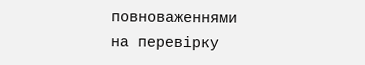повноваженнями на перевірку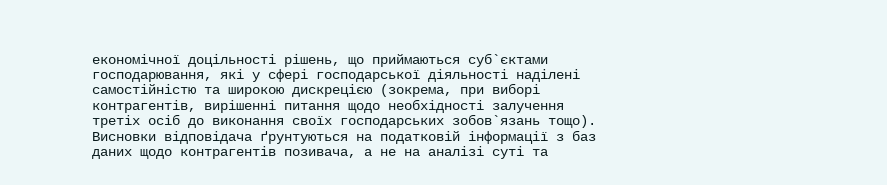економічної доцільності рішень, що приймаються суб`єктами господарювання, які у сфері господарської діяльності наділені самостійністю та широкою дискрецією (зокрема, при виборі контрагентів, вирішенні питання щодо необхідності залучення третіх осіб до виконання своїх господарських зобов`язань тощо).
Висновки відповідача ґрунтуються на податковій інформації з баз даних щодо контрагентів позивача, а не на аналізі суті та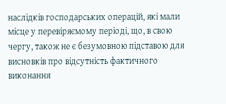наслідків господарських операцій, які мали місце у перевіряємому періоді, що, в свою чергу, також не є безумовною підставою для висновків про відсутність фактичного виконання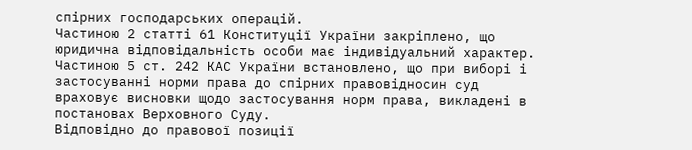спірних господарських операцій.
Частиною 2 статті 61 Конституції України закріплено, що юридична відповідальність особи має індивідуальний характер.
Частиною 5 ст. 242 КАС України встановлено, що при виборі і застосуванні норми права до спірних правовідносин суд враховує висновки щодо застосування норм права, викладені в постановах Верховного Суду.
Відповідно до правової позиції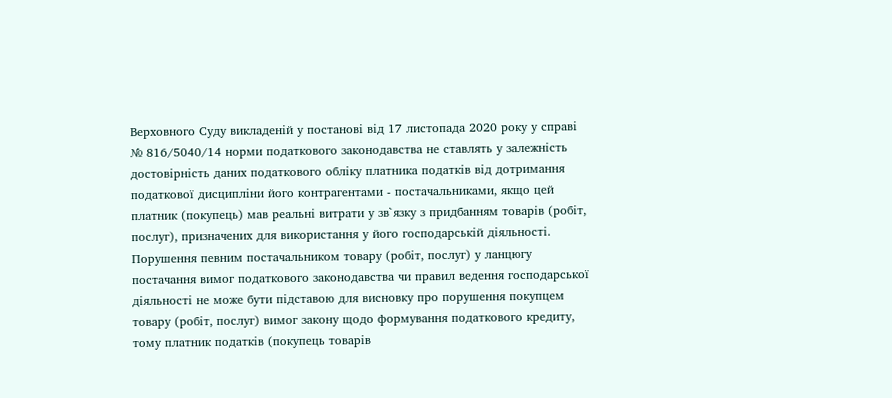Верховного Суду викладеній у постанові від 17 листопада 2020 року у справі № 816/5040/14 норми податкового законодавства не ставлять у залежність достовірність даних податкового обліку платника податків від дотримання податкової дисципліни його контрагентами - постачальниками, якщо цей платник (покупець) мав реальні витрати у зв`язку з придбанням товарів (робіт, послуг), призначених для використання у його господарській діяльності. Порушення певним постачальником товару (робіт, послуг) у ланцюгу постачання вимог податкового законодавства чи правил ведення господарської діяльності не може бути підставою для висновку про порушення покупцем товару (робіт, послуг) вимог закону щодо формування податкового кредиту, тому платник податків (покупець товарів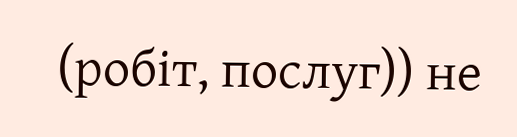(робіт, послуг)) не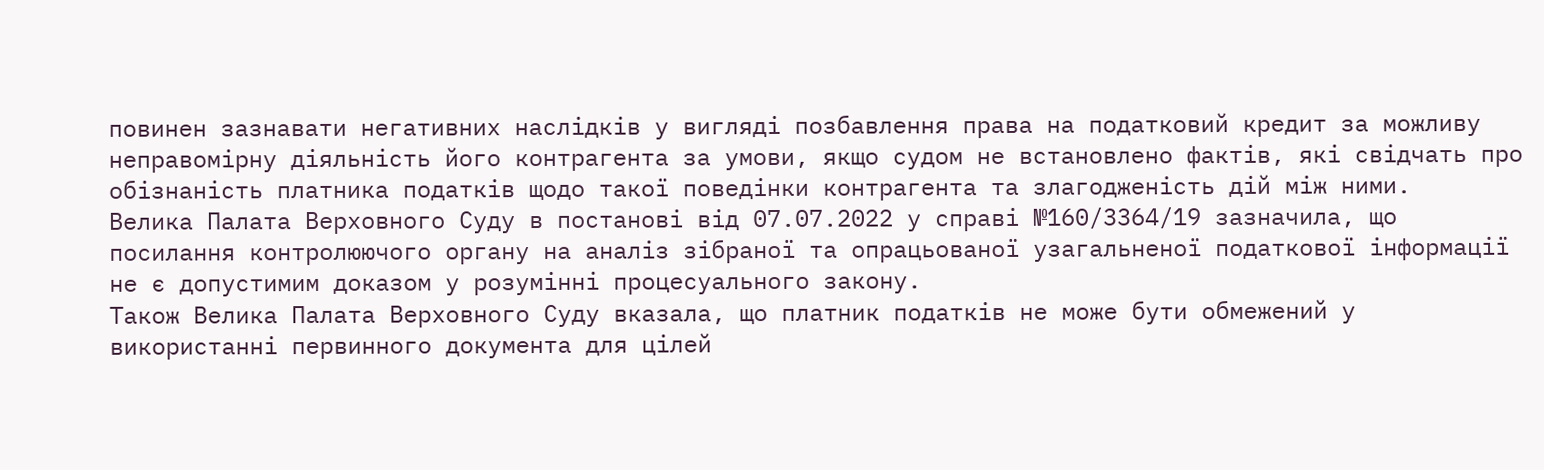повинен зазнавати негативних наслідків у вигляді позбавлення права на податковий кредит за можливу неправомірну діяльність його контрагента за умови, якщо судом не встановлено фактів, які свідчать про обізнаність платника податків щодо такої поведінки контрагента та злагодженість дій між ними.
Велика Палата Верховного Суду в постанові від 07.07.2022 у справі №160/3364/19 зазначила, що посилання контролюючого органу на аналіз зібраної та опрацьованої узагальненої податкової інформації не є допустимим доказом у розумінні процесуального закону.
Також Велика Палата Верховного Суду вказала, що платник податків не може бути обмежений у використанні первинного документа для цілей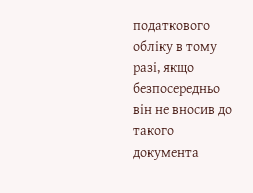податкового обліку в тому разі, якщо безпосередньо він не вносив до такого документа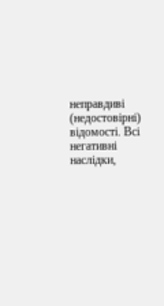неправдиві (недостовірні) відомості. Всі негативні наслідки,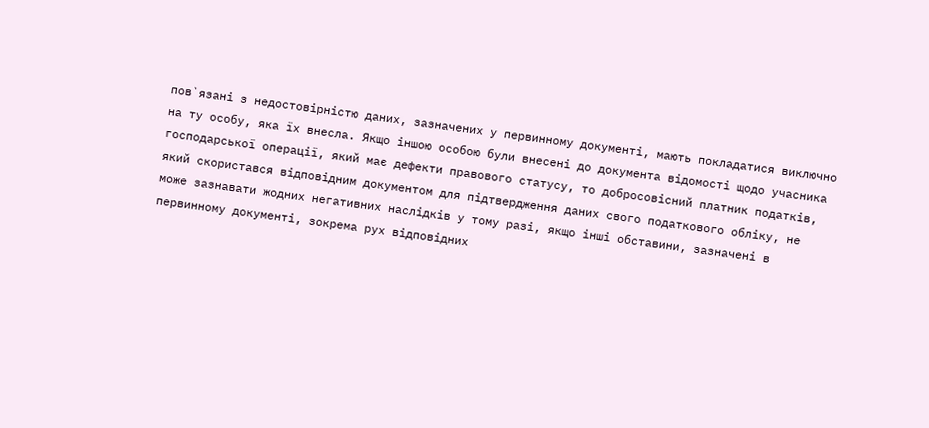пов`язані з недостовірністю даних, зазначених у первинному документі, мають покладатися виключно на ту особу, яка їх внесла. Якщо іншою особою були внесені до документа відомості щодо учасника господарської операції, який має дефекти правового статусу, то добросовісний платник податків, який скористався відповідним документом для підтвердження даних свого податкового обліку, не може зазнавати жодних негативних наслідків у тому разі, якщо інші обставини, зазначені в первинному документі, зокрема рух відповідних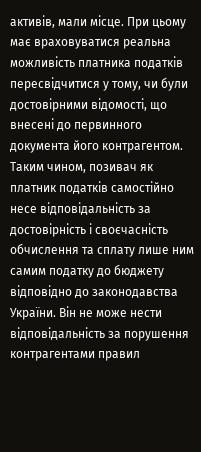активів, мали місце. При цьому має враховуватися реальна можливість платника податків пересвідчитися у тому, чи були достовірними відомості, що внесені до первинного документа його контрагентом.
Таким чином, позивач як платник податків самостійно несе відповідальність за достовірність і своєчасність обчислення та сплату лише ним самим податку до бюджету відповідно до законодавства України. Він не може нести відповідальність за порушення контрагентами правил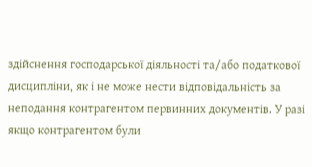здійснення господарської діяльності та/або податкової дисципліни, як і не може нести відповідальність за неподання контрагентом первинних документів. У разі якщо контрагентом були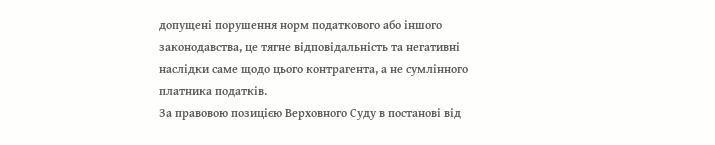допущені порушення норм податкового або іншого законодавства, це тягне відповідальність та негативні наслідки саме щодо цього контрагента, а не сумлінного платника податків.
За правовою позицією Верховного Суду в постанові від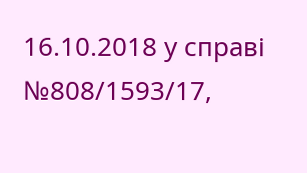16.10.2018 у справі №808/1593/17,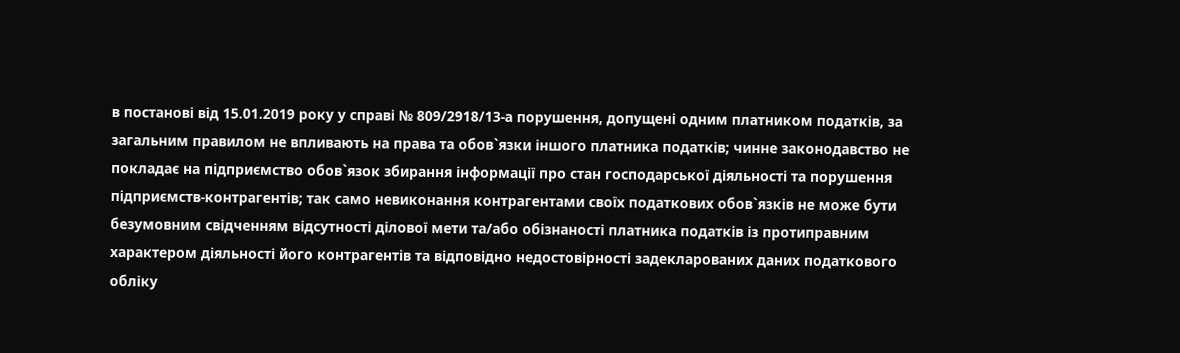в постанові від 15.01.2019 року у справі № 809/2918/13-а порушення, допущені одним платником податків, за загальним правилом не впливають на права та обов`язки іншого платника податків; чинне законодавство не покладає на підприємство обов`язок збирання інформації про стан господарської діяльності та порушення підприємств-контрагентів; так само невиконання контрагентами своїх податкових обов`язків не може бути безумовним свідченням відсутності ділової мети та/або обізнаності платника податків із протиправним характером діяльності його контрагентів та відповідно недостовірності задекларованих даних податкового обліку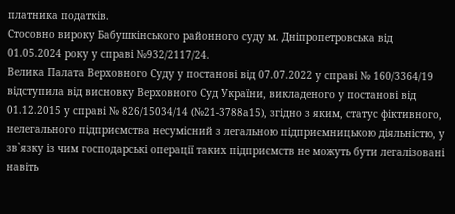платника податків.
Стосовно вироку Бабушкінського районного суду м. Дніпропетровська від 01.05.2024 року у справі №932/2117/24.
Велика Палата Верховного Суду у постанові від 07.07.2022 у справі № 160/3364/19 відступила від висновку Верховного Суд України, викладеного у постанові від 01.12.2015 у справі № 826/15034/14 (№21-3788а15), згідно з яким, статус фіктивного, нелегального підприємства несумісний з легальною підприємницькою діяльністю, у зв`язку із чим господарські операції таких підприємств не можуть бути легалізовані навіть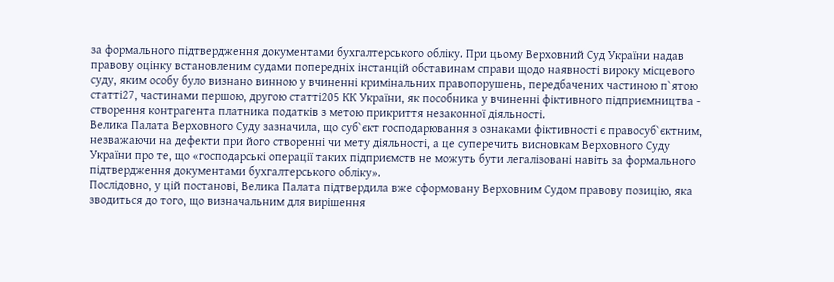за формального підтвердження документами бухгалтерського обліку. При цьому Верховний Суд України надав правову оцінку встановленим судами попередніх інстанцій обставинам справи щодо наявності вироку місцевого суду, яким особу було визнано винною у вчиненні кримінальних правопорушень, передбачених частиною п`ятою статті27, частинами першою, другою статті205 КК України, як пособника у вчиненні фіктивного підприємництва - створення контрагента платника податків з метою прикриття незаконної діяльності.
Велика Палата Верховного Суду зазначила, що суб`єкт господарювання з ознаками фіктивності є правосуб`єктним, незважаючи на дефекти при його створенні чи мету діяльності, а це суперечить висновкам Верховного Суду України про те, що «господарські операції таких підприємств не можуть бути легалізовані навіть за формального підтвердження документами бухгалтерського обліку».
Послідовно, у цій постанові, Велика Палата підтвердила вже сформовану Верховним Судом правову позицію, яка зводиться до того, що визначальним для вирішення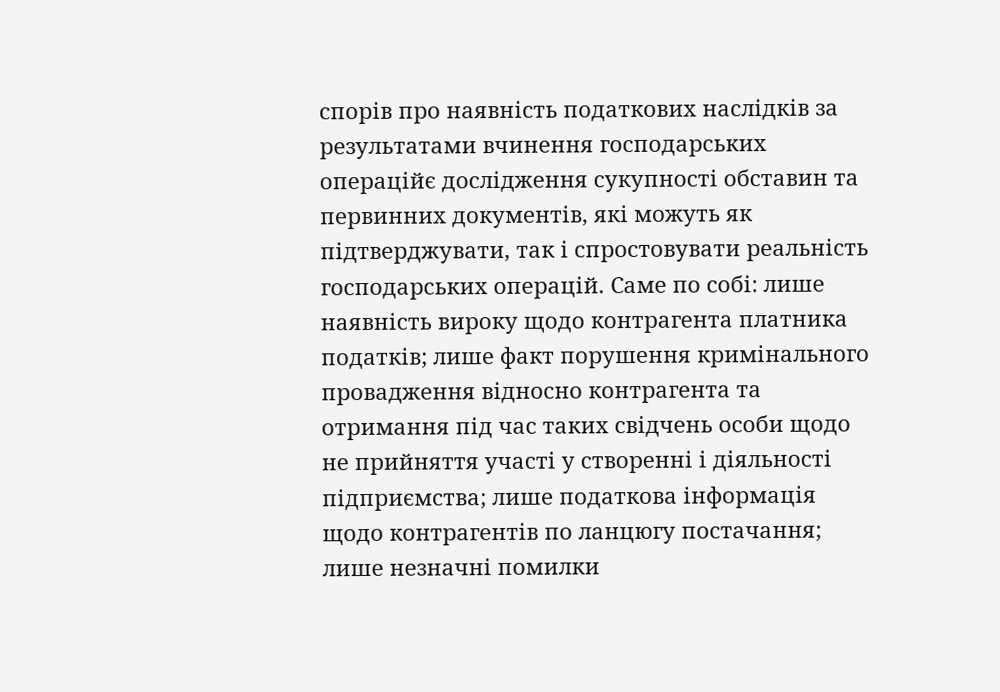спорів про наявність податкових наслідків за результатами вчинення господарських операційє дослідження сукупності обставин та первинних документів, які можуть як підтверджувати, так і спростовувати реальність господарських операцій. Саме по собі: лише наявність вироку щодо контрагента платника податків; лише факт порушення кримінального провадження відносно контрагента та отримання під час таких свідчень особи щодо не прийняття участі у створенні і діяльності підприємства; лише податкова інформація щодо контрагентів по ланцюгу постачання; лише незначні помилки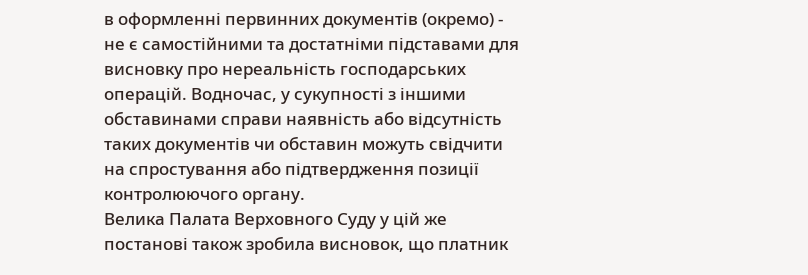в оформленні первинних документів (окремо) - не є самостійними та достатніми підставами для висновку про нереальність господарських операцій. Водночас, у сукупності з іншими обставинами справи наявність або відсутність таких документів чи обставин можуть свідчити на спростування або підтвердження позиції контролюючого органу.
Велика Палата Верховного Суду у цій же постанові також зробила висновок, що платник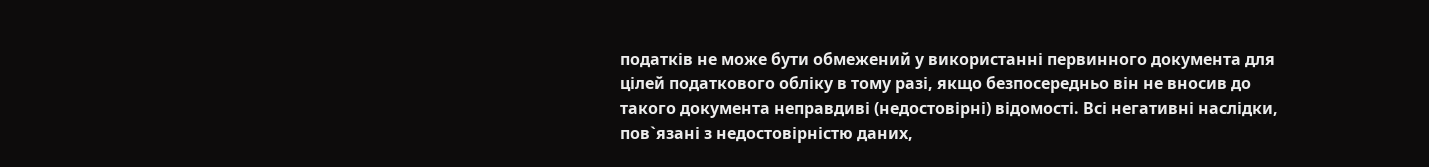податків не може бути обмежений у використанні первинного документа для цілей податкового обліку в тому разі, якщо безпосередньо він не вносив до такого документа неправдиві (недостовірні) відомості. Всі негативні наслідки, пов`язані з недостовірністю даних,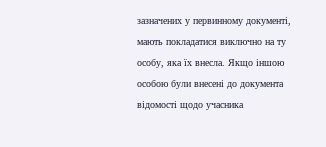зазначених у первинному документі, мають покладатися виключно на ту особу, яка їх внесла. Якщо іншою особою були внесені до документа відомості щодо учасника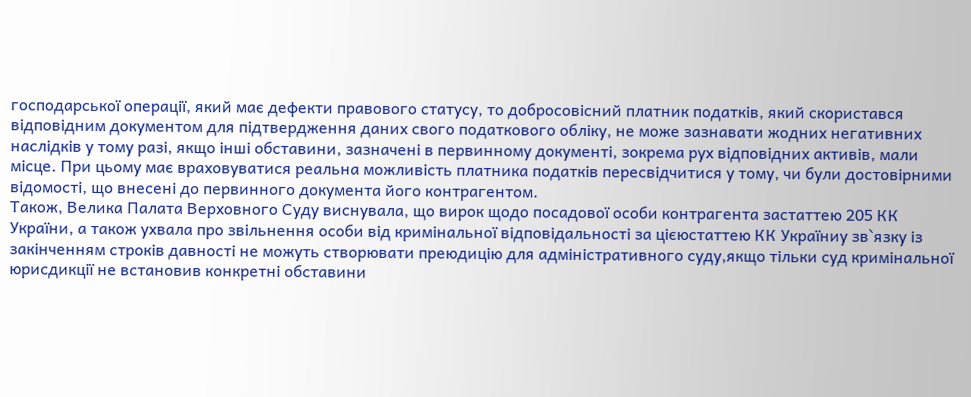господарської операції, який має дефекти правового статусу, то добросовісний платник податків, який скористався відповідним документом для підтвердження даних свого податкового обліку, не може зазнавати жодних негативних наслідків у тому разі, якщо інші обставини, зазначені в первинному документі, зокрема рух відповідних активів, мали місце. При цьому має враховуватися реальна можливість платника податків пересвідчитися у тому, чи були достовірними відомості, що внесені до первинного документа його контрагентом.
Також, Велика Палата Верховного Суду виснувала, що вирок щодо посадової особи контрагента застаттею 205 КК України, а також ухвала про звільнення особи від кримінальної відповідальності за цієюстаттею КК Україниу зв`язку із закінченням строків давності не можуть створювати преюдицію для адміністративного суду,якщо тільки суд кримінальної юрисдикції не встановив конкретні обставини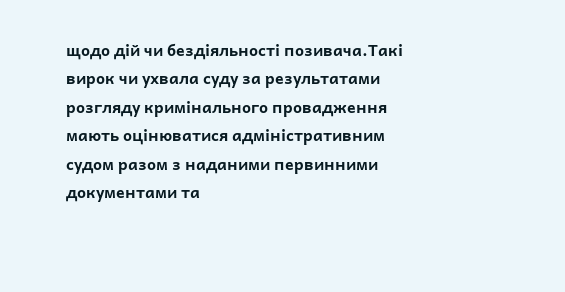щодо дій чи бездіяльності позивача.Такі вирок чи ухвала суду за результатами розгляду кримінального провадження мають оцінюватися адміністративним судом разом з наданими первинними документами та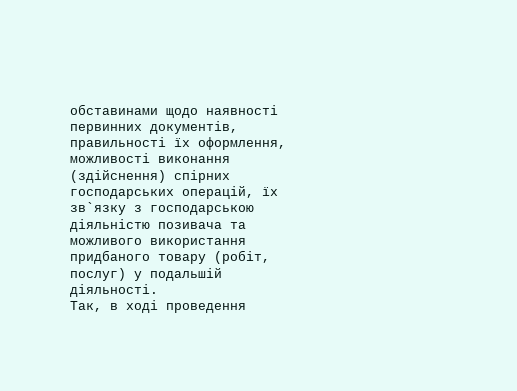обставинами щодо наявності первинних документів, правильності їх оформлення, можливості виконання (здійснення) спірних господарських операцій, їх зв`язку з господарською діяльністю позивача та можливого використання придбаного товару (робіт, послуг) у подальшій діяльності.
Так, в ході проведення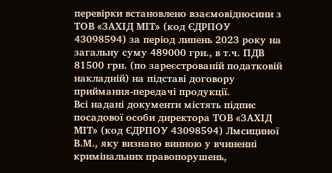перевірки встановлено взаємовідносини з ТОВ «ЗАХІД МІТ» (код ЄДРПОУ 43098594) за період липень 2023 року на загальну суму 489000 грн., в т.ч. ПДВ 81500 грн. (по зареєстрованій податковій накладній) на підставі договору приймання-передачі продукції.
Всі надані документи містять підпис посадової особи директора ТОВ «ЗАХІД МІТ» (код ЄДРПОУ 43098594) Лмсициної В.М., яку визнано винною у вчиненні кримінальних правопорушень,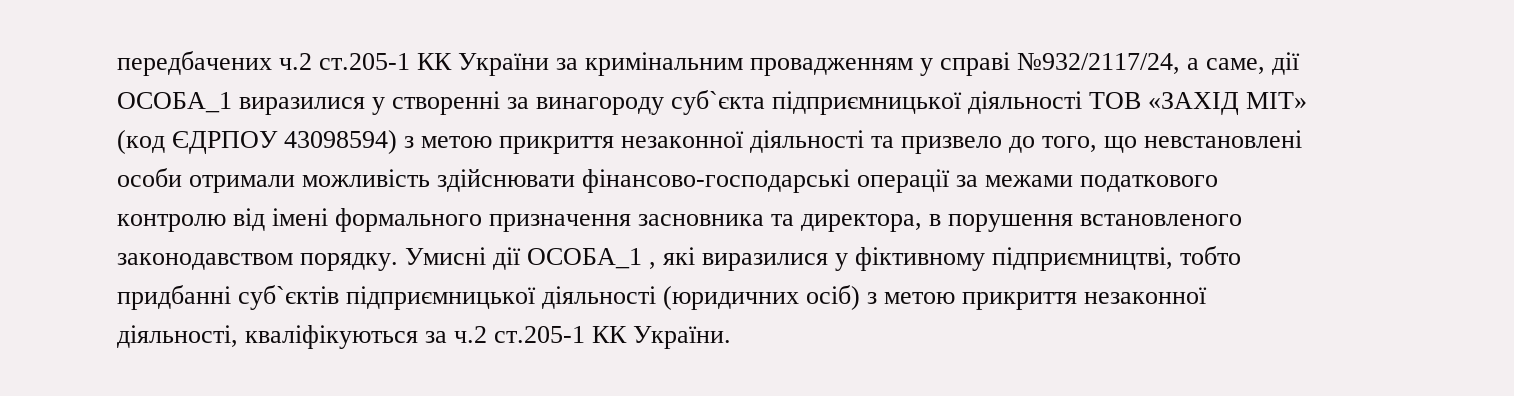передбачених ч.2 ст.205-1 КК України за кримінальним провадженням у справі №932/2117/24, а саме, дії ОСОБА_1 виразилися у створенні за винагороду суб`єкта підприємницької діяльності ТОВ «ЗАХІД МІТ» (код ЄДРПОУ 43098594) з метою прикриття незаконної діяльності та призвело до того, що невстановлені особи отримали можливість здійснювати фінансово-господарські операції за межами податкового контролю від імені формального призначення засновника та директора, в порушення встановленого законодавством порядку. Умисні дії ОСОБА_1 , які виразилися у фіктивному підприємництві, тобто придбанні суб`єктів підприємницької діяльності (юридичних осіб) з метою прикриття незаконної діяльності, кваліфікуються за ч.2 ст.205-1 КК України.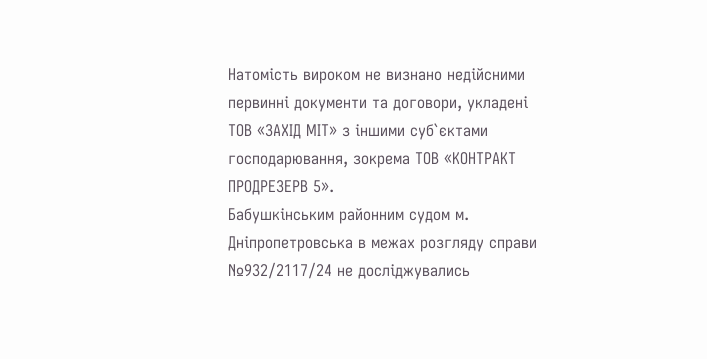Натомість вироком не визнано недійсними первинні документи та договори, укладені ТОВ «ЗАХІД МІТ» з іншими суб`єктами господарювання, зокрема ТОВ «КОНТРАКТ ПРОДРЕЗЕРВ 5».
Бабушкінським районним судом м. Дніпропетровська в межах розгляду справи №932/2117/24 не досліджувались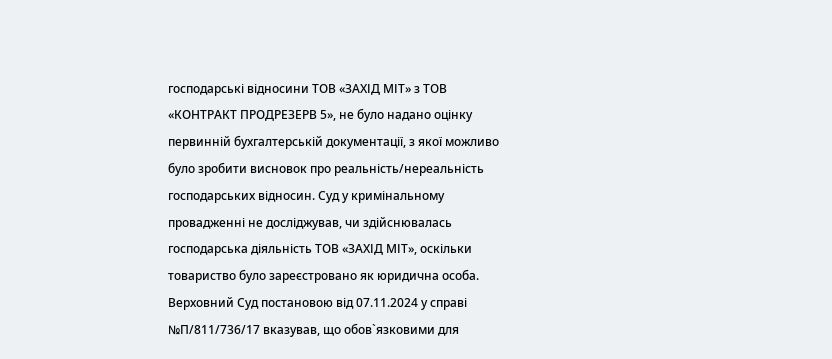господарські відносини ТОВ «ЗАХІД МІТ» з ТОВ «КОНТРАКТ ПРОДРЕЗЕРВ 5», не було надано оцінку первинній бухгалтерській документації, з якої можливо було зробити висновок про реальність/нереальність господарських відносин. Суд у кримінальному провадженні не досліджував, чи здійснювалась господарська діяльність ТОВ «ЗАХІД МІТ», оскільки товариство було зареєстровано як юридична особа.
Верховний Суд постановою від 07.11.2024 у справі №П/811/736/17 вказував, що обов`язковими для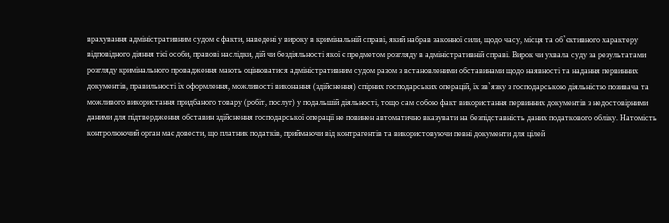врахування адміністративним судом є факти, наведені у вироку в кримінальній справі, який набрав законної сили, щодо часу, місця та об`єктивного характеру відповідного діяння тієї особи, правові наслідки, дій чи бездіяльності якої є предметом розгляду в адміністративній справі. Вирок чи ухвала суду за результатами розгляду кримінального провадження мають оцінюватися адміністративним судом разом з встановленими обставинами щодо наявності та надання первинних документів, правильності їх оформлення, можливості виконання (здійснення) спірних господарських операцій, їх зв`язку з господарською діяльністю позивача та можливого використання придбаного товару (робіт, послуг) у подальшій діяльності, тощо сам собою факт використання первинних документів з недостовірними даними для підтвердження обставин здійснення господарської операції не повинен автоматично вказувати на безпідставність даних податкового обліку. Натомість контролюючий орган має довести, що платник податків, приймаючи від контрагентів та використовуючи певні документи для цілей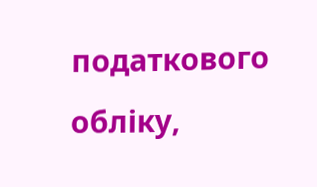податкового обліку,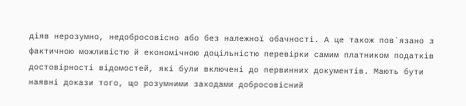діяв нерозумно, недобросовісно або без належної обачності. А це також пов`язано з фактичною можливістю й економічною доцільністю перевірки самим платником податків достовірності відомостей, які були включені до первинних документів. Мають бути наявні докази того, що розумними заходами добросовісний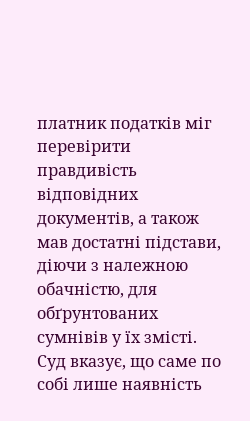платник податків міг перевірити правдивість відповідних документів, а також мав достатні підстави, діючи з належною обачністю, для обґрунтованих сумнівів у їх змісті.
Суд вказує, що саме по собі лише наявність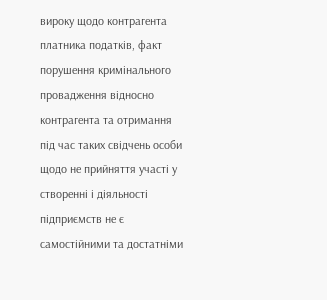вироку щодо контрагента платника податків, факт порушення кримінального провадження відносно контрагента та отримання під час таких свідчень особи щодо не прийняття участі у створенні і діяльності підприємств не є самостійними та достатніми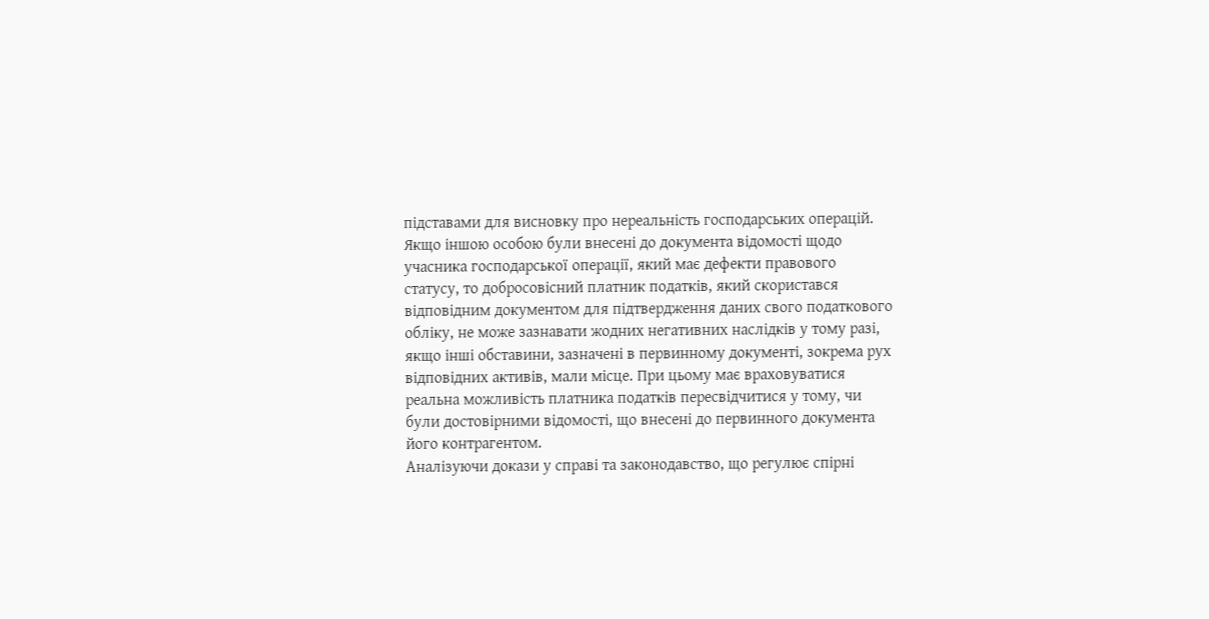підставами для висновку про нереальність господарських операцій. Якщо іншою особою були внесені до документа відомості щодо учасника господарської операції, який має дефекти правового статусу, то добросовісний платник податків, який скористався відповідним документом для підтвердження даних свого податкового обліку, не може зазнавати жодних негативних наслідків у тому разі, якщо інші обставини, зазначені в первинному документі, зокрема рух відповідних активів, мали місце. При цьому має враховуватися реальна можливість платника податків пересвідчитися у тому, чи були достовірними відомості, що внесені до первинного документа його контрагентом.
Аналізуючи докази у справі та законодавство, що регулює спірні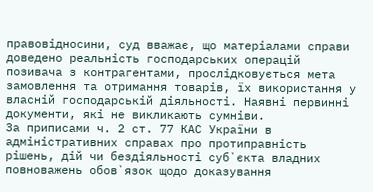правовідносини, суд вважає, що матеріалами справи доведено реальність господарських операцій позивача з контрагентами, прослідковується мета замовлення та отримання товарів, їх використання у власній господарській діяльності. Наявні первинні документи, які не викликають сумніви.
За приписами ч. 2 ст. 77 КАС України в адміністративних справах про протиправність рішень, дій чи бездіяльності суб`єкта владних повноважень обов`язок щодо доказування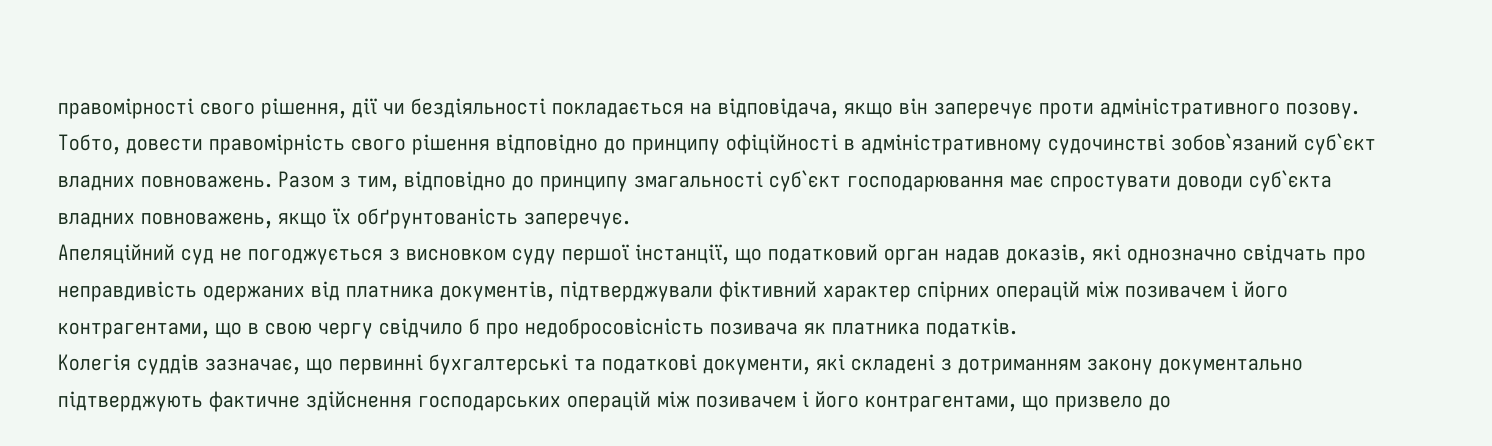правомірності свого рішення, дії чи бездіяльності покладається на відповідача, якщо він заперечує проти адміністративного позову.
Тобто, довести правомірність свого рішення відповідно до принципу офіційності в адміністративному судочинстві зобов`язаний суб`єкт владних повноважень. Разом з тим, відповідно до принципу змагальності суб`єкт господарювання має спростувати доводи суб`єкта владних повноважень, якщо їх обґрунтованість заперечує.
Апеляційний суд не погоджується з висновком суду першої інстанції, що податковий орган надав доказів, які однозначно свідчать про неправдивість одержаних від платника документів, підтверджували фіктивний характер спірних операцій між позивачем і його контрагентами, що в свою чергу свідчило б про недобросовісність позивача як платника податків.
Колегія суддів зазначає, що первинні бухгалтерські та податкові документи, які складені з дотриманням закону документально підтверджують фактичне здійснення господарських операцій між позивачем і його контрагентами, що призвело до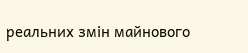реальних змін майнового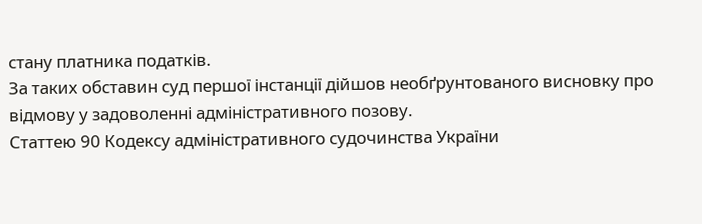стану платника податків.
За таких обставин суд першої інстанції дійшов необґрунтованого висновку про відмову у задоволенні адміністративного позову.
Статтею 90 Кодексу адміністративного судочинства України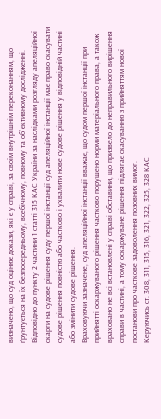визначено, що суд оцінює докази, які є у справі, за своїм внутрішнім переконанням, що ґрунтується на їх безпосередньому, всебічному, повному та об`єктивному дослідженні.
Відповідно до пункту 2 частини 1 статті 315 КАС України за наслідками розгляду апеляційної скарги на судове рішення суду першої інстанції суд апеляційної інстанції має право скасувати судове рішення повністю або частково і ухвалити нове судове рішення у відповідній частині або змінити судове рішення.
Враховуючи зазначене, суд апеляційної інстанції вважає, що судом першої інстанції при прийнятті оскаржуваного рішення частково порушено норми матеріального права, а також враховано не всі встановлені у справі обставини, що призвело до неправильного вирішення справи в частині, а тому оскаржуване рішення підлягає скасуванню з прийняттям нової постанови про часткове задоволення позовних вимог.
Керуючись ст. 308, 311, 315, 316, 321, 322, 325, 328 КАС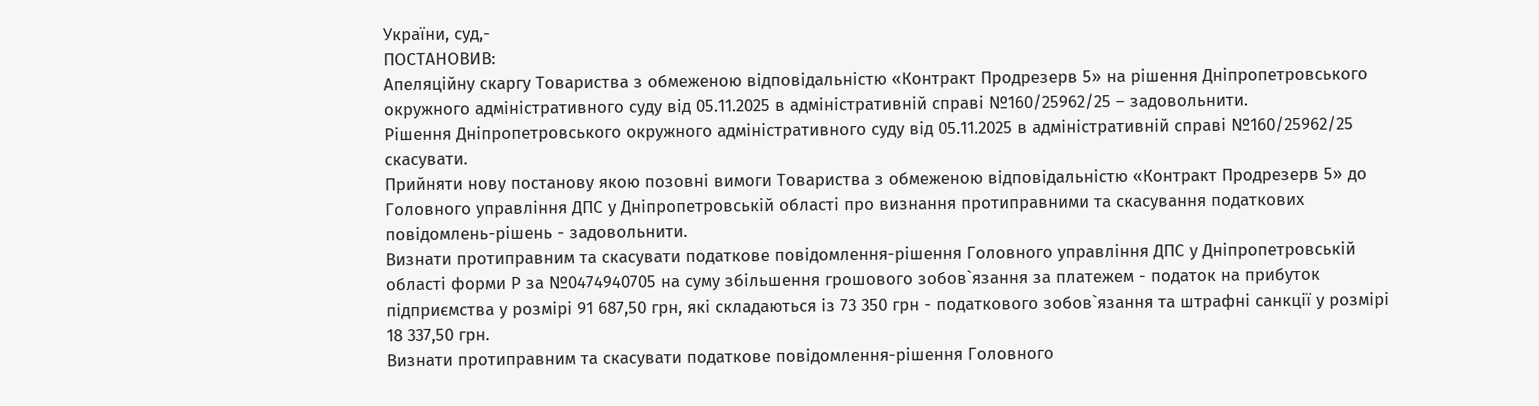України, суд,-
ПОСТАНОВИВ:
Апеляційну скаргу Товариства з обмеженою відповідальністю «Контракт Продрезерв 5» на рішення Дніпропетровського окружного адміністративного суду від 05.11.2025 в адміністративній справі №160/25962/25 – задовольнити.
Рішення Дніпропетровського окружного адміністративного суду від 05.11.2025 в адміністративній справі №160/25962/25 скасувати.
Прийняти нову постанову якою позовні вимоги Товариства з обмеженою відповідальністю «Контракт Продрезерв 5» до Головного управління ДПС у Дніпропетровській області про визнання протиправними та скасування податкових повідомлень-рішень - задовольнити.
Визнати протиправним та скасувати податкове повідомлення-рішення Головного управління ДПС у Дніпропетровській області форми Р за №0474940705 на суму збільшення грошового зобов`язання за платежем - податок на прибуток підприємства у розмірі 91 687,50 грн, які складаються із 73 350 грн - податкового зобов`язання та штрафні санкції у розмірі 18 337,50 грн.
Визнати протиправним та скасувати податкове повідомлення-рішення Головного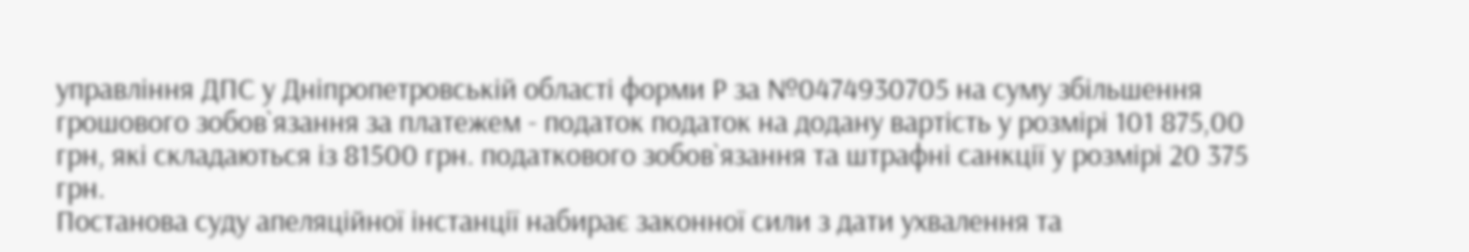управління ДПС у Дніпропетровській області форми Р за №0474930705 на суму збільшення грошового зобов`язання за платежем - податок податок на додану вартість у розмірі 101 875,00 грн, які складаються із 81500 грн. податкового зобов`язання та штрафні санкції у розмірі 20 375 грн.
Постанова суду апеляційної інстанції набирає законної сили з дати ухвалення та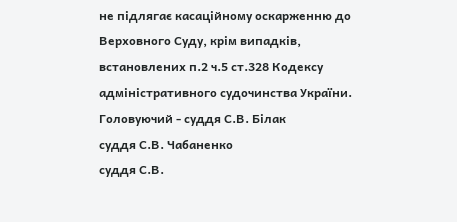не підлягає касаційному оскарженню до Верховного Суду, крім випадків, встановлених п.2 ч.5 ст.328 Кодексу адміністративного судочинства України.
Головуючий - суддя С.В. Білак
суддя С.В. Чабаненко
суддя С.В.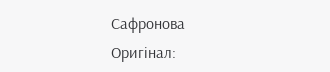Сафронова
Оригінал: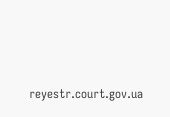reyestr.court.gov.ua